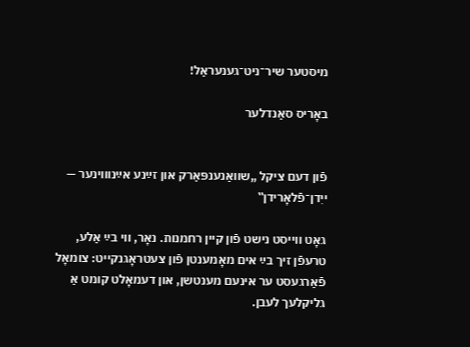מיסטער שיר־ניט־גענעראַל!

באָריס סאַנדלער


פֿון דעם ציקל „שוואַנענפּאַרק און זײַנע אײַנוווינער — ייִדן־פֿלאָרידן‟

גאָט ווייסט נישט פֿון קיין רחמנות. נאָר, ווי בײַ אַלע, טרעפֿן זיך בײַ אים מאָמענטן פֿון צעטראָגנקייט: צומאָל פֿאַרגעסט ער אינעם מענטשן, און דעמאָלט קומט אַ גליקלעך לעבן.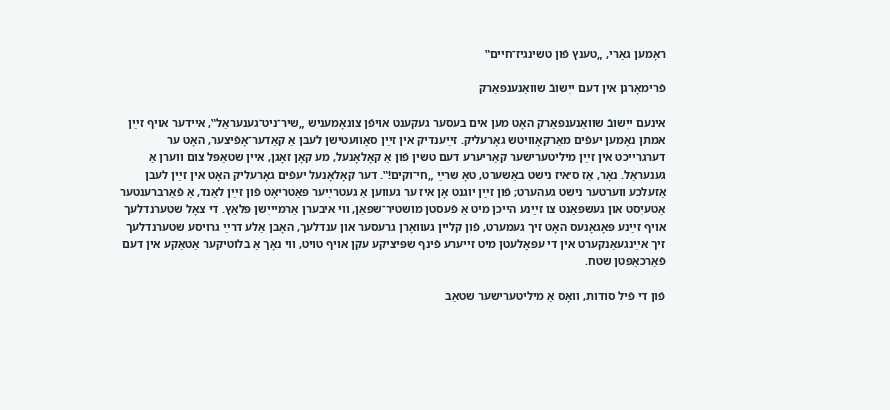ראָמען גאַרי, „טענץ פֿון טשינגיז־חיים‟

פֿרימאָרגן אין דעם ייִשובֿ שוואַנענפּאַרק

אינעם ייִשובֿ שוואַנענפּאַרק האָט מען אים בעסער געקענט אויפֿן צונאָמעניש „שיר־ניט־גענעראַל‟, איידער אויף זײַן אמתן נאָמען יעפֿים מאַרקאָוויטש גאָרעליק. זײַענדיק אין זײַן סאָוועטישן לעבן אַ קאַדער־אָפֿיצער, האָט ער דערגרייכט אין זײַן מיליטערישער קאַריערע דעם טשין פֿון אַ קאָלאָנעל, מע קאָן זאָגן, איין שטאַפּל צום ווערן אַ גענעראַל. נאָר, אַז ס׳איז נישט באַשערט, טאָ שרײַ „חי־וקים!‟. דער קאָלאָנעל יעפֿים גאָרעליק האָט אין זײַן לעבן אַזעלכע ווערטער נישט געהערט; פֿון זײַן יוגנט אָן איז ער געווען אַ געטרײַער פּאַטריאָט פֿון זײַן לאַנד, אַ פֿאַרברענטער אַטעיִסט און געשפּאַנט צו זײַנע הייכן מיט אַ פֿעסטן מושטיר־שפּאַן, ווי איבערן אַרמיייִשן פּלאַץ. די צאָל שטערנדלעך אויף זײַנע פּאָגאָנעס האָט זיך געמערט, פֿון קליין געוואָרן גרעסער און ענדלעך, האָבן אַלע דרײַ גרויסע שטערנדלעך זיך אײַנגעאַנקערט אין די עפּאָלעטן מיט זייערע פֿינף שפּיציקע עקן אויף טויט, ווי נאָך אַ בלוטיקער אַטאַקע אין דעם פֿאַרכאַפּטן שטח.

פֿון די פֿיל סודות, וואָס אַ מיליטערישער שטאַב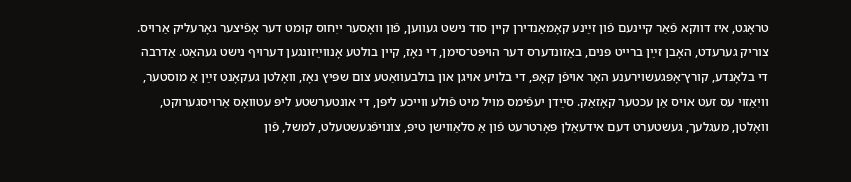טראָגט, איז דווקא פֿאַר קיינעם פֿון זײַנע קאָמאַנדירן קיין סוד נישט געווען, פֿון וואָסער ייִחוס קומט דער אָפֿיצער גאָרעליק אַרויס. צוריק גערעדט, האָבן זײַן ברייט פּנים, באַזונדערס דער הויפּט־סימן, די נאָז, קיין בולטע אָנווײַזונגען דערויף נישט געהאַט. אַדרבה די בלאָנדע, קורץ־אָפּגעשוירענע האָר אויפֿן קאָפּ, די בלויע אויגן און בולבעוואַטע צום שפּיץ נאָז, וואָלטן געקאָנט זײַן אַ מוסטער, וויִאַזוי עס זעט אויס אַן עכטער קאָזאַק. סײַדן יעפֿימס מויל מיט פֿולע ווייכע ליפּן, די אונטערשטע ליפּ עטוואָס אַרויסגערוקט, וואָלטן, מעגלעך, געשטערט דעם אידעאַלן פּאָרטרעט פֿון אַ סלאַווישן טיפּ, צונויפֿגעשטעלט, למשל, פֿון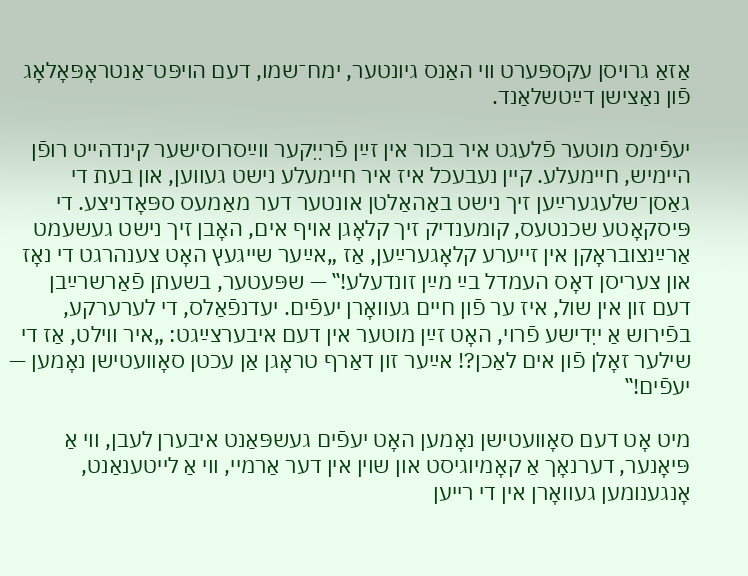אַזאַ גרויסן עקספּערט ווי האַנס גיונטער, ימח־שמו, דעם הויפּט־אַנטראָפּאָלאָג פֿון נאַצישן דײַטשלאַנד.

יעפֿימס מוטער פֿלעגט איר בכור אין זײַן פֿריִיִקער ווײַסרוסישער קינדהייט רופֿן היימיש, חיימעלע. קיין נעבעכל איז איר חיימעלע נישט געווען, און בעת די גאַסן־שלעגערײַען זיך נישט באַהאַלטן אונטער דער מאַמעס ספּאָדניצע. די פּיסקאָטע שכנטעס, קומענדיק זיך קלאָגן אויף אים, האָבן זיך נישט געשעמט אַרײַנצובראָקן אין זייערע קלאָגערײַען, אַז „אײַער שייגעץ האָט צענהרגט די נאָז און צעריסן דאָס העמדל בײַ מײַן זונדעלע!‟ — שפּעטער, בשעתן פֿאַרשרײַבן דעם זון אין שול, איז ער פֿון חיים געוואָרן יעפֿים. יעדנפֿאַלס, די לערערקע, בפֿירוש אַ ייִדישע פֿרוי, האָט זײַן מוטער אין דעם איבערצײַגט: „איר ווילט, אַז די שילער זאָלן פֿון אים לאַכן?! אײַער זון דאַרף טראָגן אַן עכטן סאָוועטישן נאָמען — יעפֿים!‟

מיט אָט דעם סאָוועטישן נאָמען האָט יעפֿים געשפּאַנט איבערן לעבן, ווי אַ פּיאָנער, דערנאָך אַ קאָמיוגיסט און שוין אין דער אַרמיי, ווי אַ לייטענאַנט, אָנגענומען געוואָרן אין די רייען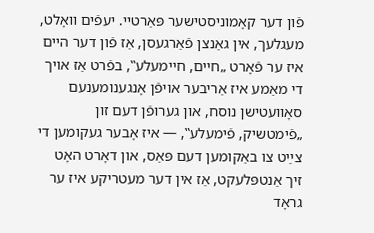פֿון דער קאָמוניסטישער פּאַרטיי. יעפֿים וואָלט, מעגלעך, אין גאַנצן פֿאַרגעסן, אַז פֿון דער היים איז ער פֿאָרט „חיים, חיימעלע‟, בפֿרט אַז אויך די מאַמע איז אַריבער אויפֿן אָנגענומענעם סאָוועטישן נוסח, און גערופֿן דעם זון „פֿימטשיק, פֿימעלע‟, — איז אָבער געקומען די צײַט צו באַקומען דעם פּאַס, און דאָרט האָט זיך אַנטפּלעקט, אַז אין דער מעטריקע איז ער גראָד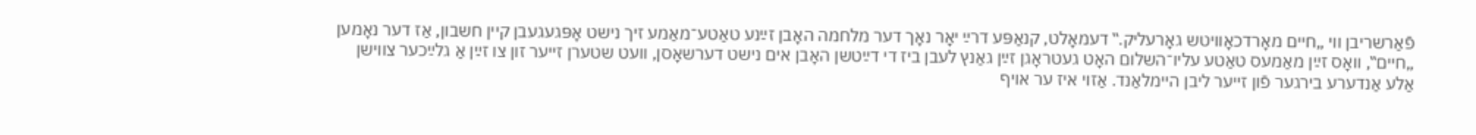פֿאַרשריבן ווי „חיים מאָרדכאָוויטש גאָרעליק.‟ דעמאָלט, קנאַפּע דרײַ יאָר נאָך דער מלחמה האָבן זײַנע טאַטע־מאַמע זיך נישט אָפּגעגעבן קיין חשבון, אַז דער נאָמען „חיים‟, וואָס זײַן מאַמעס טאַטע עליו־השלום האָט געטראָגן זײַן גאַנץ לעבן ביז די דײַטשן האָבן אים נישט דערשאָסן, וועט שטערן זייער זון צו זײַן אַ גלײַכער צווישן אַלע אַנדערע בירגער פֿון זייער ליבן היימלאַנד. אַזוי איז ער אויף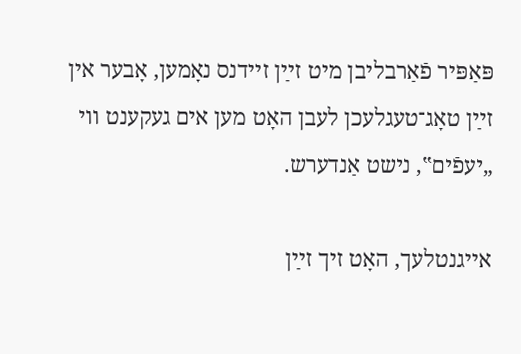פּאַפּיר פֿאַרבליבן מיט זײַן זיידנס נאָמען, אָבער אין זײַן טאָג־טעגלעכן לעבן האָט מען אים געקענט ווי „יעפֿים‟, נישט אַנדערש.

אייגנטלעך, האָט זיך זײַן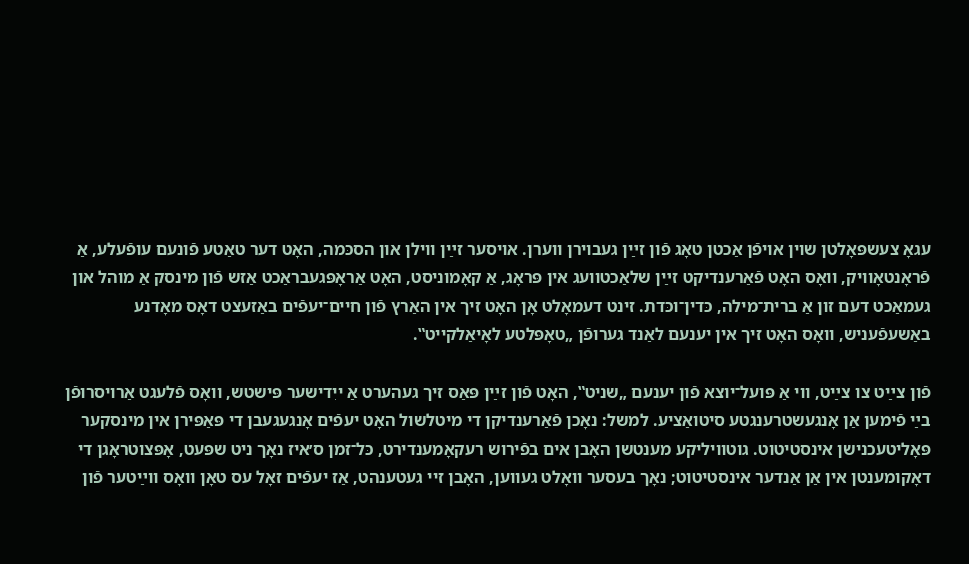עגאָ צעשפּאָלטן שוין אויפֿן אַכטן טאָג פֿון זײַן געבוירן ווערן. אויסער זײַן ווילן און הסכּמה, האָט דער טאַטע פֿונעם עופֿעלע, אַ פֿראָנטאָוויק, וואָס האָט פֿאַרענדיקט זײַן שלאַכטוועג אין פּראָג, אַ קאָמוניסט, האָט אַראָפּגעבראַכט אַזש פֿון מינסק אַ מוהל און געמאַכט דעם זון אַ ברית־מילה, כּדין־וכּדת. זינט דעמאָלט אָן האָט זיך אין האַרץ פֿון חיים־יעפֿים באַזעצט דאָס מאָדנע באַשעפֿעניש, וואָס האָט זיך אין יענעם לאַנד גערופֿן „טאָפּלטע לאָיאַלקייט‟.

פֿון צײַט צו צײַט, ווי אַ פּועל־יוצא פֿון יענעם „שניט‟, האָט פֿון זײַן פּאַס זיך געהערט אַ ייִדישער פּישטש, וואָס פֿלעגט אַרויסרופֿן בײַ פֿימען אַן אָנגעשטרענגטע סיטואַציע. למשל: נאָכן פֿאַרענדיקן די מיטלשול האָט יעפֿים אָנגעגעבן די פּאַפּירן אין מינסקער פּאָליטעכנישן אינסטיטוט. גוטוויליקע מענטשן האָבן אים בפֿירוש רעקאָמענדירט, כּל־זמן ס׳איז נאָך ניט שפּעט, אָפּצוטראָגן די דאָקומענטן אין אַן אַנדער אינסטיטוט; נאָך בעסער וואָלט געווען, האָבן זיי געטענהט, אַז יעפֿים זאָל עס טאָן וואָס ווײַטער פֿון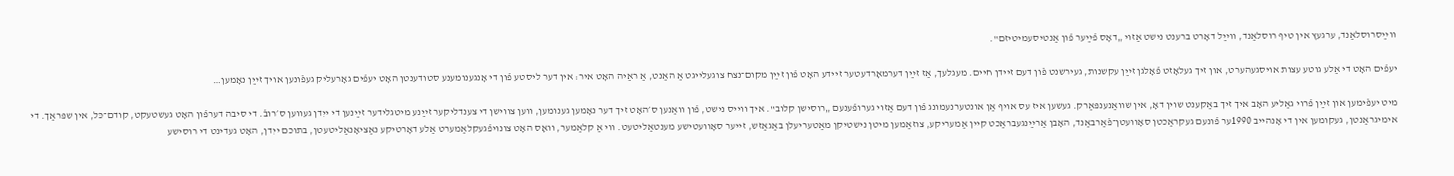ווײַסרוסלאַנד, ערגעץ אין טיף רוסלאַנד, ווײַל דאָרט ברענט נישט אַזוי „דאָס פֿײַער פֿון אַנטיסעמיטיזם‟.

יעפֿים האָט די אַלע גוטע עצות אויסגעהערט, און זיך געלאָזט פֿאָלגן זײַן עקשנות, געירשנט פֿון דעם זיידן חיים. מעגלעך, אַז זײַן דערמאָרדעטער זיידע האָט פֿון זײַן מקום־נצח צוגעלייגט אַ האַנט, אַ ראַיה האָט איר: אין דער ליסטע פֿון די אָנגענומענע סטודענטן האָט יעפֿים גאָרעליק געפֿונען אויך זײַן נאָמען…

מיט יעפֿימען און זײַן פֿרוי גאַליע האָב איך זיך באַקענט שוין דאָ, אין שוואַנענפּאַרק. געשען איז עס אויף אַן אונטערנעמונג פֿון דעם אַזוי גערופֿענעם „רוסישן קלוב‟. איך ווייס נישט, פֿון וואַנען ס׳האָט זיך דער נאָמען גענומען, ווען צווישן די צענדליקער זײַנע מיטגלידער זײַנען די ייִדן געווען ס׳רובֿ. די סיבה דערפֿון האָט געשטעקט, קודם־כּל, אין שפּראַך. די אימיגראַנטן, געקומען אין די אָנהייב 1990ער פֿונעם געקראַכטן סאָוועטן־פֿאַרבאַנד, האָבן אַרײַנגעבראַכט קיין אַמעריקע, צוזאַמען מיטן נישטיקן מאַטעריעלן באַגאַזש, זייער סאָוועטישע מענטאַליטעט. ווי אַ קלאַמער, וואָס האָט צונויפֿגעקלאַמערט אַלע דאָרטיקע נאַציאָנאַליטעטן, בתוכם ייִדן, האָט געדינט די רוסישע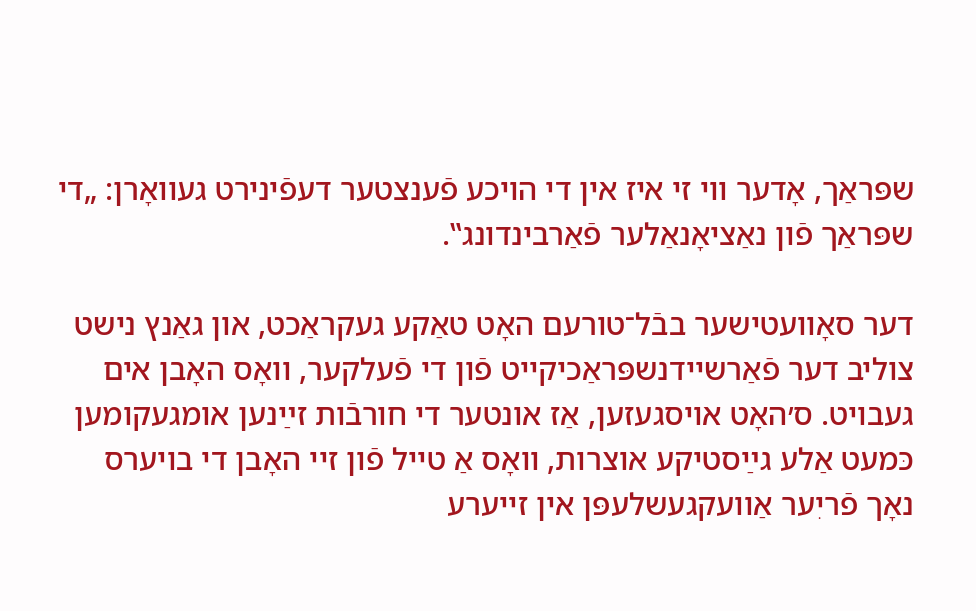שפּראַך, אָדער ווי זי איז אין די הויכע פֿענצטער דעפֿינירט געוואָרן: „די שפּראַך פֿון נאַציאָנאַלער פֿאַרבינדונג‟.

דער סאָוועטישער בבֿל־טורעם האָט טאַקע געקראַכט, און גאַנץ נישט צוליב דער פֿאַרשיידנשפּראַכיקייט פֿון די פֿעלקער, וואָס האָבן אים געבויט. ס׳האָט אויסגעזען, אַז אונטער די חורבֿות זײַנען אומגעקומען כּמעט אַלע גײַסטיקע אוצרות, וואָס אַ טייל פֿון זיי האָבן די בויערס נאָך פֿריִער אַוועקגעשלעפּן אין זייערע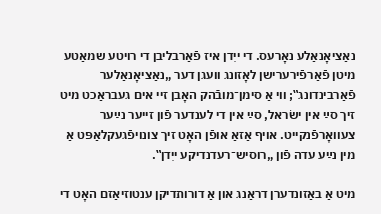נאַציאָנאַלע נאָרעס. די ייִדן איז פֿאַרבליבן די רויטע שמאַטע מיטן פֿאַרפֿירערישן לאָזונג וועגן דער „נאַציאָנאַלער פֿאַרבינדונג‟; ווי אַ סימן־מובֿהק האָבן זיי אים געבראַכט מיט זיך סײַ אין ישׂראל, סײַ אין די לענדער פֿון זייער נײַער צעוואָרפֿנקייט. אויף אַזאַ אופֿן האָט זיך צונויפֿגעקלאַפּט אַ מין נײַע עדה פֿון „רוסיש־רעדנדיקע ייִדן‟.

מיט אַ באַזונדערן דראַנג און אַ דורותדיקן ענטוזיאַזם האָט די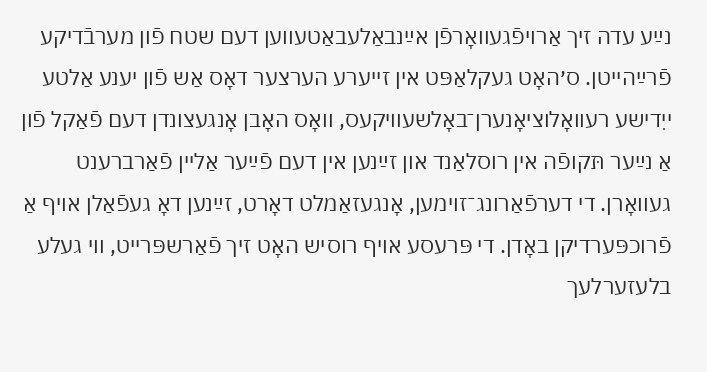נײַע עדה זיך אַרויפֿגעוואָרפֿן אײַנבאַלעבאַטעווען דעם שטח פֿון מערבֿדיקע פֿרײַהייטן. ס׳האָט געקלאַפּט אין זייערע הערצער דאָס אַש פֿון יענע אַלטע ייִדישע רעוואָלוציאָנערן־באָלשעוויקעס, וואָס האָבן אָנגעצונדן דעם פֿאַקל פֿון אַ נײַער תּקופֿה אין רוסלאַנד און זײַנען אין דעם פֿײַער אַליין פֿאַרברענט געוואָרן. די דערפֿאַרונג־זוימען, אָנגעזאַמלט דאָרט, זײַנען דאָ געפֿאַלן אויף אַ פֿרוכפּערדיקן באָדן. די פּרעסע אויף רוסיש האָט זיך פֿאַרשפּרייט, ווי געלע בלעזערלעך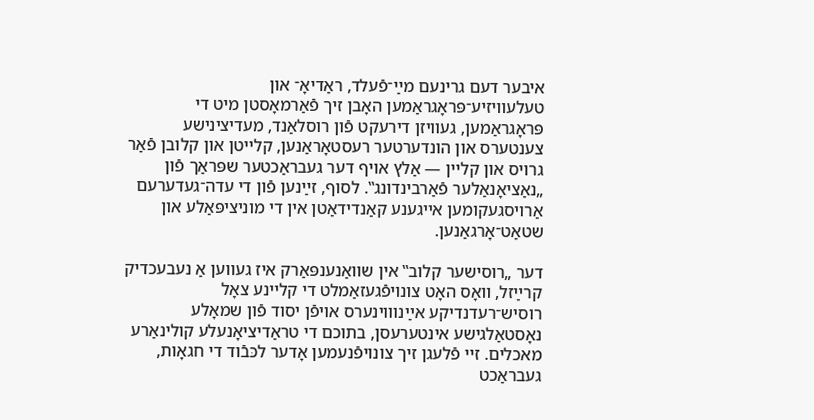איבער דעם גרינעם מײַ־פֿעלד, ראַדיאָ־ און טעלעוויזיע־פּראָגראַמען האָבן זיך פֿאַרמאָסטן מיט די פּראָגראַמען, געוויזן דירעקט פֿון רוסלאַנד, מעדיצינישע צענטערס און הונדערטער רעסטאָראַנען, קלייטן און קלובן פֿאַר גרויס און קליין — אַלץ אויף דער געבראַכטער שפּראַך פֿון „נאַציאָנאַלער פֿאַרבינדונג‟. לסוף, זײַנען פֿון די עדה־געדערעם אַרויסגעקומען אייגענע קאַנדידאַטן אין די מוניציפּאַלע און שטאַט־אָרגאַנען.

דער „רוסישער קלוב‟ אין שוואַנענפּאַרק איז געווען אַ נעבעכדיק קרײַזל, וואָס האָט צונויפֿגעזאַמלט די קליינע צאָל רוסיש־רעדנדיקע אײַנוווינערס אויפֿן יסוד פֿון שמאָלע נאָסטאַלגישע אינטערעסן, בתוכם די טראַדיציאָנעלע קולינאַרע מאכלים. זיי פֿלעגן זיך צונויפֿנעמען אָדער לכּבֿוד די חגאָות, געבראַכט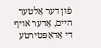פֿון דער אַלטער היים, אָדער אויף די אַדאַפּטירטע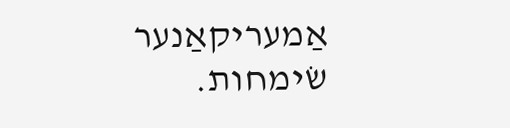אַמעריקאַנער שׂימחות.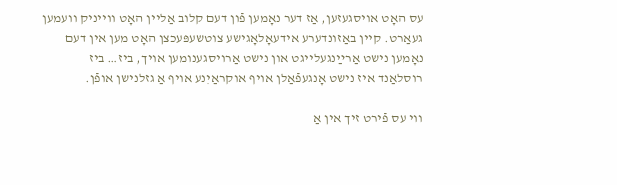עס האָט אויסגעזען, אַז דער נאָמען פֿון דעם קלוב אַליין האָט ווייניק וועמען געאַרט. קיין באַזונדערע אידעאָלאָגישע צוטשעפּעכצן האָט מען אין דעם נאָמען נישט אַרײַנגעלייגט און נישט אַרויסגענומען אויך, ביז… ביז רוסלאַנד איז נישט אָנגעפֿאַלן אויף אוקראַיִנע אויף אַ גזלנישן אופֿן.

ווי עס פֿירט זיך אין אַ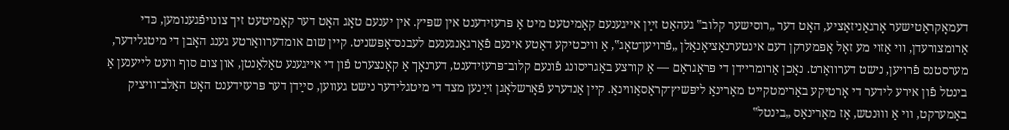דעמאָקראַטישער אָרגאַניזאַציע, האָט דער „רוסישער קלוב‟ געהאַט זײַן אייגענעם קאָמיטעט מיט אַ פּרעזידענט אין שפּיץ. אין יענעם טאָג האָט דער קאָמיטעט זיך צונויפֿגענומען, כּדי אַרומצורעדן, ווי אַזוי מע זאָל אָפּמערקן דעם אינטערנאַציאָנאַלן „פֿרויען־טאָג‟, אַ וויכטיקע דאַטע אינעם פֿאַרגאַנגענעם לעבנס־אָפּשניט. קיין שום אומדערוואַרטע גענג האָבן די מיטגלידער, מערסטנס פֿרויען, נישט דערוואַרט. נאָכן אַרומריידן די פּראָגראַם — אַ קורצע באַגריסונג פֿונעם קלוב־פּרעזידענט, דערנאָך אַ קאָנצערט פֿון די אייגענע טאַלאַנטן, און צום סוף וועט לייענען אַ בינטל פֿון אירע לידער די אָרטיקע באַרימטקייט מאַרינאַ ליפּשיץ־קראַסאַווינאַ. קיין אַנדערע פֿאָרשלאָגן זײַנען מצד די מיטגלידער נישט געווען, סײַדן דער פּרעזידענט האָט האַלב־וויציק באַמערקט, ווי אַ וווּנטש, אַז מאַרינאַס „בינטל‟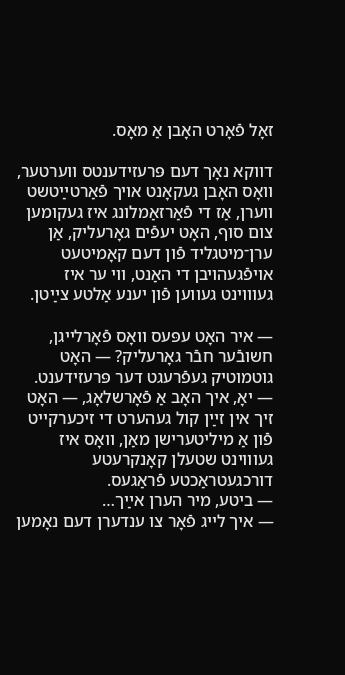זאָל פֿאָרט האָבן אַ מאָס.

דווקא נאָך דעם פּרעזידענטס ווערטער, וואָס האָבן געקאָנט אויך פֿאַרטײַטשט ווערן, אַז די פֿאַרזאַמלונג איז געקומען צום סוף, האָט יעפֿים גאָרעליק, אַן ערן־מיטגליד פֿון דעם קאָמיטעט אויפֿגעהויבן די האַנט, ווי ער איז געוווינט געווען פֿון יענע אַלטע צײַטן.

— איר האָט עפּעס וואָס פֿאָרלייגן, חשובֿער חבֿר גאָרעליק? — האָט גוטמוטיק געפֿרעגט דער פּרעזידענט.
— יאָ, איך האָב אַ פֿאָרשלאָג, — האָט זיך אין זײַן קול געהערט די זיכערקייט פֿון אַ מיליטערישן מאַן, וואָס איז געוווינט שטעלן קאָנקרעטע דורכגעטראַכטע פֿראַגעס.
— ביטע, מיר הערן אײַך…
— איך לייג פֿאָר צו ענדערן דעם נאָמען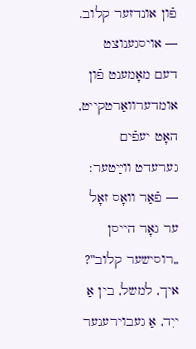פֿון אונדזער קלוב. — אויסגענוצט דעם מאָמענט פֿון אומדערוואַרטקייט, האָט יעפֿים גערעדט ווײַטער: — פֿאַר וואָס זאָל ער גאָר הייסן „רוסישער קלוב‟? איך, למשל, בין אַ ייִד, אַ געבוירענער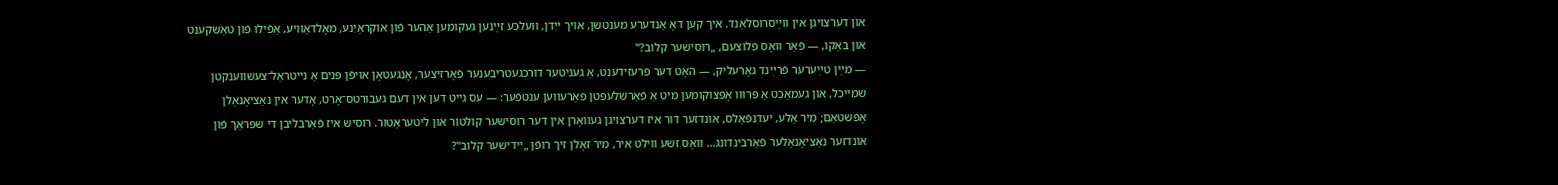און דערצויגן אין ווײַסרוסלאַנד. איך קען דאָ אַנדערע מענטשן, אויך ייִדן, וועלכע זײַנען געקומען אַהער פֿון אוקראַיִנע, מאָלדאַוויע, אַפֿילו פֿון טאַשקענט און באַקו, — פֿאַר וואָס פּלוצעם, „רוסישער קלוב?‟
— מײַן טײַערער פֿרײַנד גאָרעליק, — האָט דער פּרעזידענט, אַ געניטער דורכגעטריבענער פֿאָרזיצער, אָנגעטאָן אויפֿן פּנים אַ נייטראַל־צעשווענקטן שמייכל, און געמאַכט אַ פּרוּוו אָפּצוקומען מיט אַ פֿאַרשלעפּטן פּאַרעווען ענטפֿער: — עס גייט דען אין דעם געבורטס־אָרט, אָדער אין נאַציאָנאַלן אָפּשטאַם; מיר אַלע, יעדנפֿאַלס, אונדזער דור איז דערצויגן געוואָרן אין דער רוסישער קולטור און ליטעראַטור. רוסיש איז פֿאַרבליבן די שפּראַך פֿון אונדזער נאַציאָנאַלער פֿאַרבינדונג… וואָס זשע ווילט איר, מיר זאָלן זיך רופֿן „ייִדישער קלוב‟?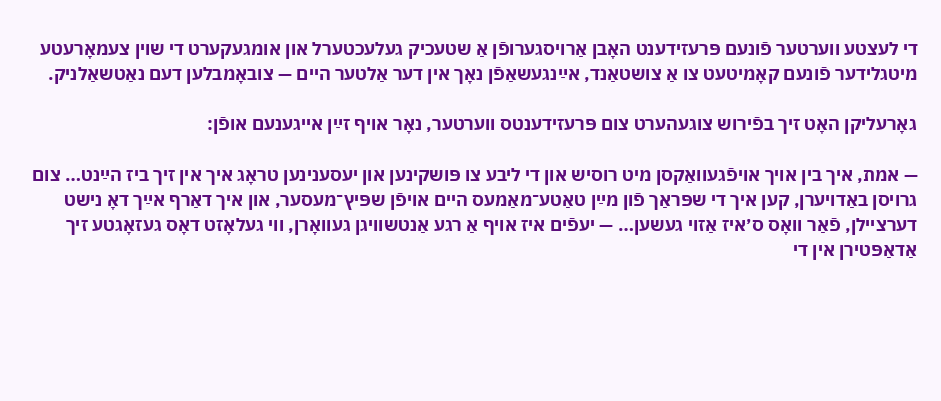די לעצטע ווערטער פֿונעם פּרעזידענט האָבן אַרויסגערופֿן אַ שטעכיק געלעכטערל און אומגעקערט די שוין צעמאָרעטע מיטגלידער פֿונעם קאָמיטעט צו אַ צושטאַנד, אײַנגעשאַפֿן נאָך אין דער אַלטער היים — צובאָמבלען דעם נאַטשאַלניק.

גאָרעליקן האָט זיך בפֿירוש צוגעהערט צום פּרעזידענטס ווערטער, נאָר אויף זײַן אייגענעם אופֿן:

— אמת, איך בין אויך אויפֿגעוואַקסן מיט רוסיש און די ליבע צו פּושקינען און יעסענינען טראָג איך אין זיך ביז הײַנט… צום גרויסן באַדויערן, קען איך די שפּראַך פֿון מײַן טאַטע־מאַמעס היים אויפֿן שפּיץ־מעסער, און איך דאַרף אײַך דאָ נישט דערציילן, פֿאַר וואָס ס׳איז אַזוי געשען… — יעפֿים איז אויף אַ רגע אַנטשוויגן געוואָרן, ווי געלאָזט דאָס געזאָגטע זיך אַדאַפּטירן אין די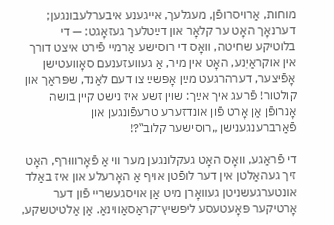מוחות, אַרויסרופֿן, מעגלעך, אייגענע איבערלעבונגען; דערנאָך האָט ער קלאָר און דײַטלעך געזאָגט: — די בלוטיקע שחיטה, וואָס די רוסישע אַרמיי פֿירט איצט דורך אין אוקראַיִנע, האָט אין מיר, אַ געוועזענעם סאָוועטישן אָפֿיצער, דערהרגעט מײַן אָפּשײַ צו דעם לאַנד, שפּראַך און קולטור! פֿרעג איך אײַך: שוין זשע איז נישט קיין בושה אָנרופֿן אַן אָרט פֿון אונדזערע טרעפֿונגען און פֿאַרברענגענישן „רוסישער קלוב‟?!

די פֿראַגע, וואָס האָט געקלונגען מער ווי אַ פֿאָרוווּרף, האָט זיך געהאַלטן אין דער לופֿטן אויף אַ האָרעלע און איז באַלד אונטערגעשניטן געוואָרן מיט אַן אויסגעשריי פֿון דער אָרטיקער פּאָעטעסע ליפּשיץ־קראַסאַווינאַ. אַן אַלטיטשקע,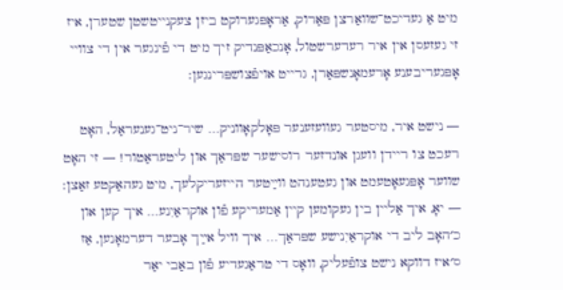מיט אַ געדיכט־שוואַרצן פּאַרוק, אַראָפּגערוקט ביזן צעקנייטשטן שטערן, איז זי געזעסן אין איר רעדערשטול, אָנכאַפּנדיק זיך מיט די פֿינגער אין די צוויי אָפּגעריבענע אָרעמאָנשפּאַרן, גרייט אויפֿצושפּרינגען:

— נישט איר, מיסטער געוועזענער פּאָלקאָווניק… שיר־ניט־גענעראַל, האָט רעכט צו ריידן וועגן אונדזער רוסישער שפּראַך און ליטעראַטור! — זי האָט שווער אָפּגעאָטעמט און געטענהט ווײַטער הייזעריקלעך, מיט געהאַקטע זאַצן: — יאָ, איך אַליין בין געקומען קיין אַמעריקע פֿון אוקראַיִנע… איך קען און כ׳האָב ליב די אוקראַיִנישע שפּראַך… איך וויל אײַך אָבער דערמאָנען, אַז ס׳איז דווקא נישט צופֿעליק, וואָס די טראַגעדיע פֿון באַבי יאַר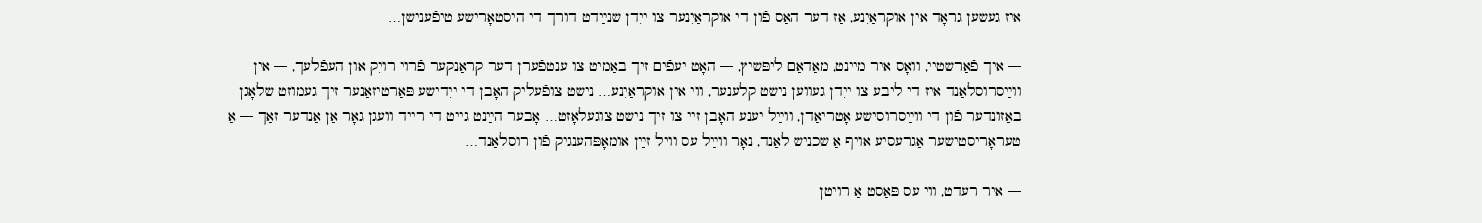איז געשען גראָד אין אוקראַיִנע, אַז דער האַס פֿון די אוקראַיִנער צו ייִדן שנײַדט דורך די היסטאָרישע טיפֿענישן…

— איך פֿאַרשטיי, וואָס איר מיינט, מאַדאַם ליפּשיץ, — האָט יעפֿים זיך באַמיט צו ענטפֿערן דער קראַנקער פֿרוי רויִק און העפֿלעך, — אין ווײַסרוסלאַנד איז די ליבע צו ייִדן געווען נישט קלענער, ווי אין אוקראַיִנע… נישט צופֿעליק האָבן די ייִדישע פּאַרטיזאַנער זיך געמוזט שלאָגן באַזונדער פֿון די ווײַסרוסישע אָטריאַדן, ווײַל יענע האָבן זיי צו זיך נישט צוגעלאָזט… אָבער הײַנט גייט די רייד וועגן גאָר אַן אַנדער זאַך — אַ טעראָריסטישער אַגרעסיע אויף אַ שכניש לאַנד, נאָר ווײַל עס וויל זײַן אומאָפּהענגיק פֿון רוסלאַנד…

— איר רעדט, ווי עס פּאַסט אַ רויטן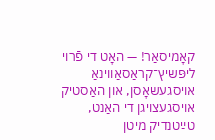קאָמיסאַר! — האָט די פֿרוי ליפּשיץ־קראַסאַווינאַ אויסגעשאָסן, און האַסטיק אויסגעצויגן די האַנט, טײַטנדיק מיטן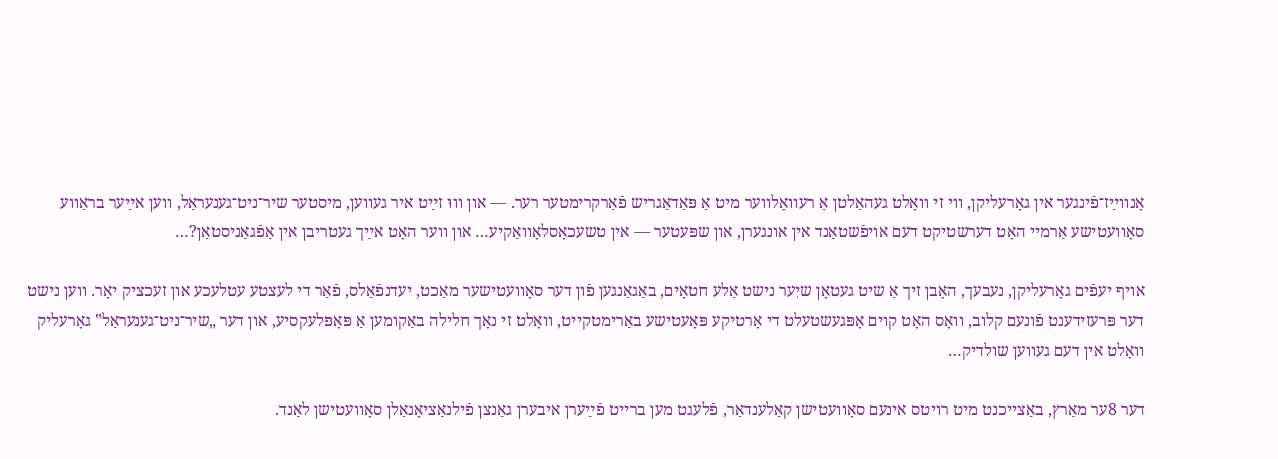אָנווײַז־פֿינגער אין גאָרעליקן, ווי זי וואָלט געהאַלטן אַ רעוואָלווער מיט אַ פּאַדאַגריש פֿאַרקרימטער רער. — און וווּ זײַט איר געווען, מיסטער שיר־ניט־גענעראַל, ווען אײַער בראַווע סאָוועטישע אַרמיי האָט דערשטיקט דעם אויפֿשטאַנד אין אונגערן, און שפּעטער — אין טשעכאָסלאָוואַקיע… און ווער האָט אײַך געטריבן אין אַפֿגאַניסטאַן?…

אויף יעפֿים גאָרעליקן, נעבעך, האָבן זיך אַ שיט געטאָן שיִער נישט אַלע חטאָים, באַגאַנגען פֿון דער סאָוועטישער מאַכט, יעדנפֿאַלס, פֿאַר די לעצטע עטלעכע און זעכציק יאָר. ווען נישט דער פּרעזידענט פֿונעם קלוב, וואָס האָט קוים אָפּגעשטעלט די אָרטיקע פּאָעטישע באַרימטקייט, וואָלט זי נאָך חלילה באַקומען אַ פּאָפּלעקסיע, און דער „שיר־ניט־גענעראַל‟ גאָרעליק וואָלט אין דעם געווען שולדיק…

דער 8ער מאַרץ, באַצייכנט מיט רויטס אינעם סאָוועטישן קאַלענדאַר, פֿלעגט מען ברייט פֿײַערן איבערן גאַנצן פֿילנאַציאָנאַלן סאָוועטישן לאַנד.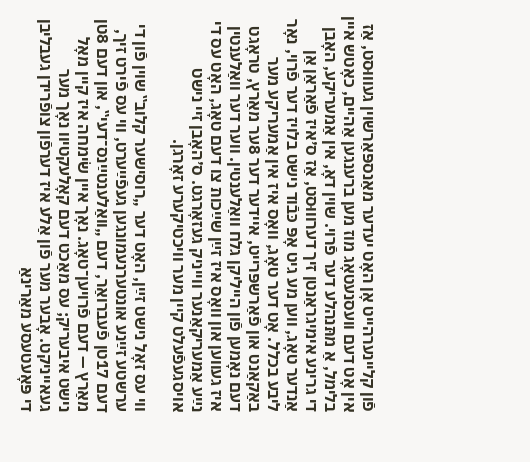פֿון קליינערהייט אָן האָט יעדער מאַנספּאַרשוין געוווּסט, אַז אין אָט דעם וועסנעטאָג מוז מען ברענגען אַהיים, כאָטש איין בלימל, אַ מתּנהלע דער פֿרוי. שוין דאָ, אין אַמעריקע, האָבן די גרינע אימיגראַנטן זיך דערוווּסט, אַז ס׳איז פֿאַראַן אַן אַנדער טאָג, ווען מע גיט אָפּ כּבֿוד נישט בלויז דער פֿרוי, נאָר ליבע בכלל. אָט דער טאָג, וואָס איז אין אַמעריקע מער באַקאַנט און פֿאַרשפּרייט, איידער דער 8ער מאַרץ, טראָגט דעם נאָמען פֿון הייליקן גלח וואַלענטין. ווער דער וואַלענטין איז געווען און וואָס איז זײַן שײַכות צו דעם טאָג, האָט עס די נײַע אַמעריקאַנער ווייניק געזאָרגט. ס׳האָבן זיי נישט אויסגעפֿעלט קיין מער וויכטיקערע זאָרגן.

ווי עס זאָל נישט זײַן, האָט דער „רוסישער קלוב‟ שוין פֿון די ערשטע זײַנע אונטערנעמונגען געפֿײַערט, ווי עס פֿירט זיך, דעם 17טן פֿעברואַר, דעם „וואַלענטײַנס־דעי‟, און דעם 8טן מאַרץ — דעם פֿרויען־טאָג. נאָך איין שׂימחה איז קיין מאָל נישט איבעריק; עס מאַכט דעם קאָלעקטיוו נאָך מער געאייניקט. אָבער מער פֿון אַלע איז דערפֿון צופֿרידן געבליבן די פּאָעטעסע מאַרינאַ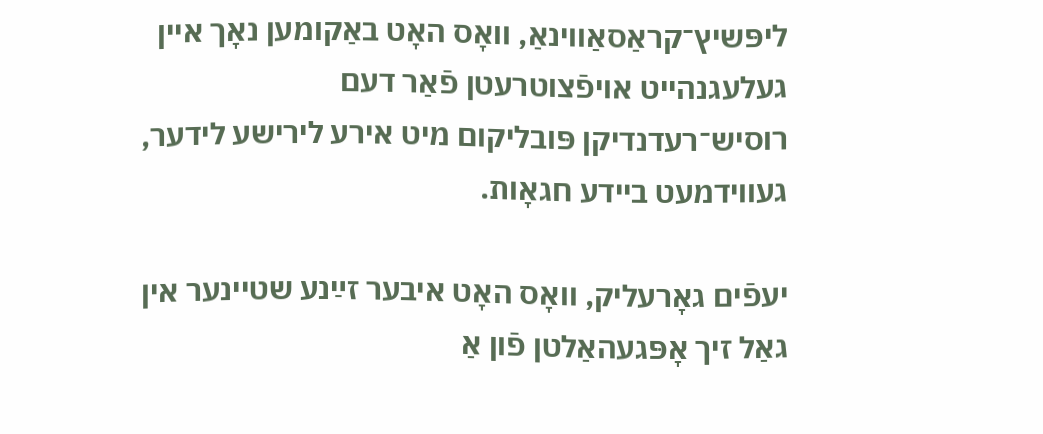ליפּשיץ־קראַסאַווינאַ, וואָס האָט באַקומען נאָך איין געלעגנהייט אויפֿצוטרעטן פֿאַר דעם רוסיש־רעדנדיקן פּובליקום מיט אירע לירישע לידער, געווידמעט ביידע חגאָות.

יעפֿים גאָרעליק, וואָס האָט איבער זײַנע שטיינער אין גאַל זיך אָפּגעהאַלטן פֿון אַ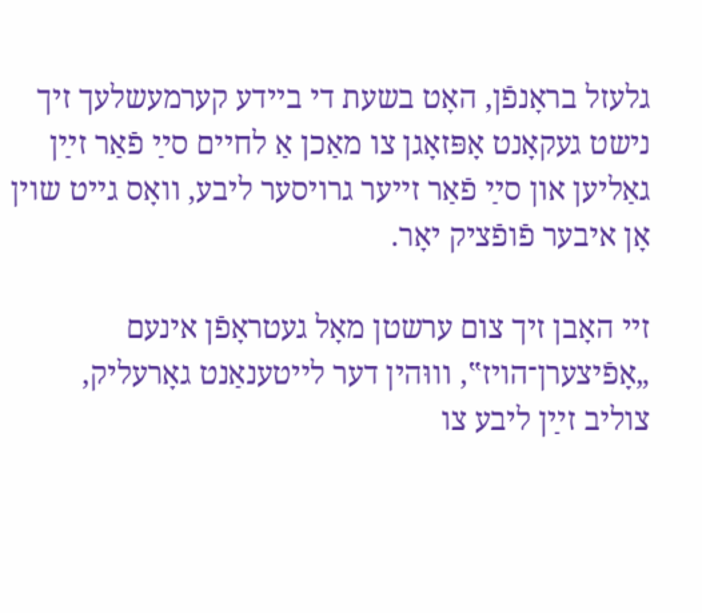גלעזל בראָנפֿן, האָט בשעת די ביידע קערמעשלעך זיך נישט געקאָנט אָפּזאָגן צו מאַכן אַ לחיים סײַ פֿאַר זײַן גאַליען און סײַ פֿאַר זייער גרויסער ליבע, וואָס גייט שוין אָן איבער פֿופֿציק יאָר.

זיי האָבן זיך צום ערשטן מאָל געטראָפֿן אינעם „אָפֿיצערן־הויז‟, וווּהין דער לייטענאַנט גאָרעליק, צוליב זײַן ליבע צו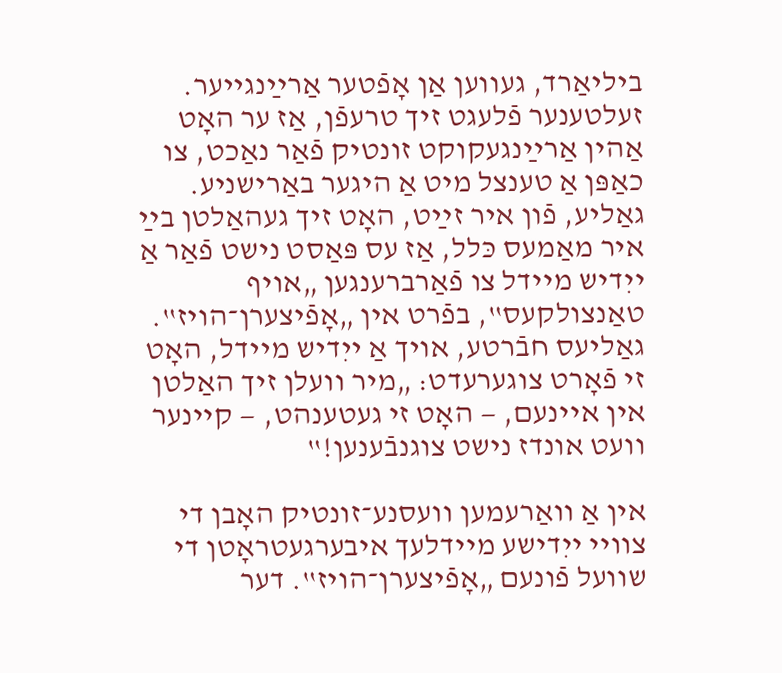ביליאַרד, געווען אַן אָפֿטער אַרײַנגייער. זעלטענער פֿלעגט זיך טרעפֿן, אַז ער האָט אַהין אַרײַנגעקוקט זונטיק פֿאַר נאַכט, צו כאַפּן אַ טענצל מיט אַ היגער באַרישניע. גאַליע, פֿון איר זײַט, האָט זיך געהאַלטן בײַ איר מאַמעס כּלל, אַז עס פּאַסט נישט פֿאַר אַ ייִדיש מיידל צו פֿאַרברענגען „אויף טאַנצולקעס‟, בפֿרט אין „אָפֿיצערן־הויז‟. גאַליעס חבֿרטע, אויך אַ ייִדיש מיידל, האָט זי פֿאָרט צוגערעדט: „מיר וועלן זיך האַלטן אין איינעם, — האָט זי געטענהט, — קיינער וועט אונדז נישט צוגנבֿענען!‟

אין אַ וואַרעמען וועסנע־זונטיק האָבן די צוויי ייִדישע מיידלעך איבערגעטראָטן די שוועל פֿונעם „אָפֿיצערן־הויז‟. דער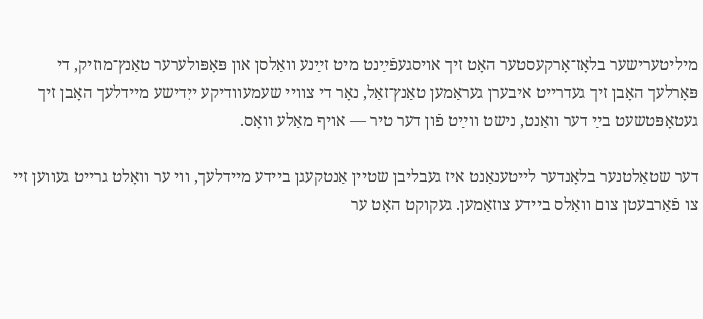מיליטערישער בלאָז־אָרקעסטער האָט זיך אויסגעפֿײַנט מיט זײַנע וואַלסן און פּאָפּולערער טאַנץ־מוזיק, די פּאָרלעך האָבן זיך געדרייט איבערן געראַמען טאַנץ־זאַל, נאָר די צוויי שעמעוודיקע ייִדישע מיידלעך האָבן זיך געטאָפּטשעט בײַ דער וואַנט, נישט ווײַט פֿון דער טיר — אויף מאַלע וואָס.

דער שטאַלטנער בלאָנדער לייטענאַנט איז געבליבן שטיין אַנטקעגן ביידע מיידלעך, ווי ער וואָלט גרייט געווען זיי צו פֿאַרבעטן צום וואַלס ביידע צוזאַמען. געקוקט האָט ער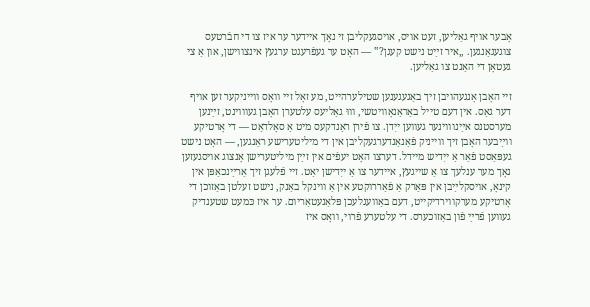אָבער אויף גאַליען, זעט אויס, אויסגעקליבן זי נאָך איידער ער איז צו די חבֿרטעס צוגעגאַנגען. „איר זײַט נישט קעגן?‟ — האָט ער געפֿרעגט ערגעץ אינצווישן, און אַ צי געטאָן די האַנט צו גאַליען.

זיי האָבן אָנגעהויבן זיך באַגעגענען שטילערהייט, מע זאָל זיי וואָס ווייניקער זען אויף דער גאַס. אין דעם טייל באַראַנאָוויטשי, וווּ גאַליעס עלטערן האָבן געוווינט, זײַנען מערסטנס אײַנוווינער געווען ייִדן. צו פֿירן ראַנדקעס מיט אַ סאָלדאַט — די אָרטיקע ווײַבער האָבן זיך ווייניק פֿאַנאַנדערגעקליבן אין די מיליטערישע ראַנגען, — האָט נישט געפּאַסט פֿאַר אַ ייִדיש מיידל. דערצו האָט יעפֿים אין זײַן מיליטערישן אָנצוג אויסגעזען נאָך מער ענלעך צו אַ שייגעץ, איידער צו אַ ייִדישן יאַט. זיי פֿלעגן זיך אַרײַנכאַפּן אין קינאָ, אויסקלײַבן אין פּאַרק אַ פֿאַררוקטע אין אַ ווינקל באַנק, נישט זעלטן באַזוכן די אָרטיקע מערקווירדיקייט, דעם באַוועגלעכן פּלאַנעטאַריום. ער איז כּמעט שטענדיק געווען פֿרײַ פֿון באַזוכערס. די עלטערע פֿרוי, וואָס איז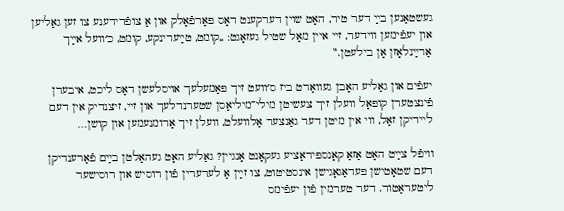געשטאַנען בײַ דער טיר, האָט שוין דערקענט דאָס פּאָרפֿאָלק און אַ צופֿרידענע צו זען גאַליען און יעפֿימען ווידער, זיי איין מאָל שטיל געזאָגט: „קומט, טײַערינקע, קומט, כ׳וועל אײַך אַרײַנלאָזן אָן בילעטן.‟

יעפֿים און גאַליע האָבן געוואַרט ביז ס׳וועט זיך פּאַמעלעך אויסלעשן דאָס ליכט, איבערן פֿינצטערן קופּאָל וועלן זיך צעשיטן מילי־מיליאַסן שטערנדלעך און זיי, זיצנדיק אין דעם ליידיקן זאַל, ווי אין מיטן דער גאַנצער אַלוועלט, וועלן זיך אַרומנעמען און קושן…

וויפֿל צײַט האָט אַזאַ קאָנספּיראַציע געקאָנט אָנגיין? גאַליע האָט געהאַלטן בײַם פֿאַרענדיקן דעם שטאָטישן פּעדאַגאָגישן אינסטיטוט, צו זײַן אַ לערערין פֿון רוסיש און רוסישער ליטעראַטור. דער טערמין פֿון יעפֿימס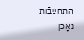התחײַבֿות נאָכן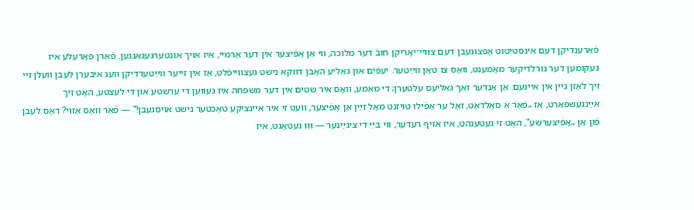פֿאַרענדיקן דעם אינסטיטוט אָפּצוגעבן דעם צוויי־יאָריקן חובֿ דער מלוכה, ווי אַן אָפֿיצער אין דער אַרמיי, איז אויך אונטערגעגאַנגען. פֿאַרן פּאָרעלע איז געקומען דער גורלדיקער מאָמענט, וואָס צו טאָן ווײַטער. יעפֿים און גאַליע האָבן דווקא נישט געצווייפֿלט, אַז אין זייער ווײַטערדיקן וועג איבערן לעבן וועלן זיי זיך לאָזן גיין אין איינעם. אַן אַנדער זאַך גאַליעס עלטערן; די מאַמע, וואָס איר שטים אין דער משפּחה איז געווען די ערשטע און די לעצטע, האָט זיך אײַנגעשפּאַרט, אַז „פֿאַר אַ סאָלדאַט, זאָל ער אַפֿילו טויזנט מאָל זײַן אַן אָפֿיצער, וועט זי איר איינציקע טאָכטער נישט אויסגעבן!‟ — פֿאַר וואָס אַזוי? דאָס לעבן פֿון אַן „אָפֿיצערשע‟, האָט זי געטענהט, איז אויף רעדער, ווי בײַ די ציגײַנער — וווּ געטאָגט, איז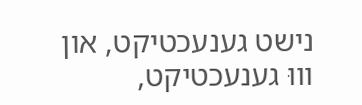נישט גענעכטיקט, און וווּ גענעכטיקט,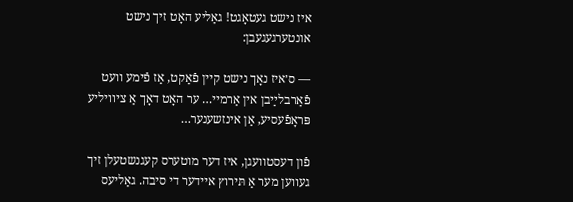איז נישט געטאָגט! גאַליע האָט זיך נישט אונטערגעגעבן:

— ס׳איז נאָך נישט קיין פֿאַקט, אַז פֿימע וועט פֿאַרבלײַבן אין אַרמיי… ער האָט דאָך אַ ציוויליע פּראָפֿעסיע, אַן אינזשענער…

פֿון דעסטוועגן, איז דער מוטערס קעגנשטעלן זיך געווען מער אַ תּירוץ איידער די סיבה. גאַליעס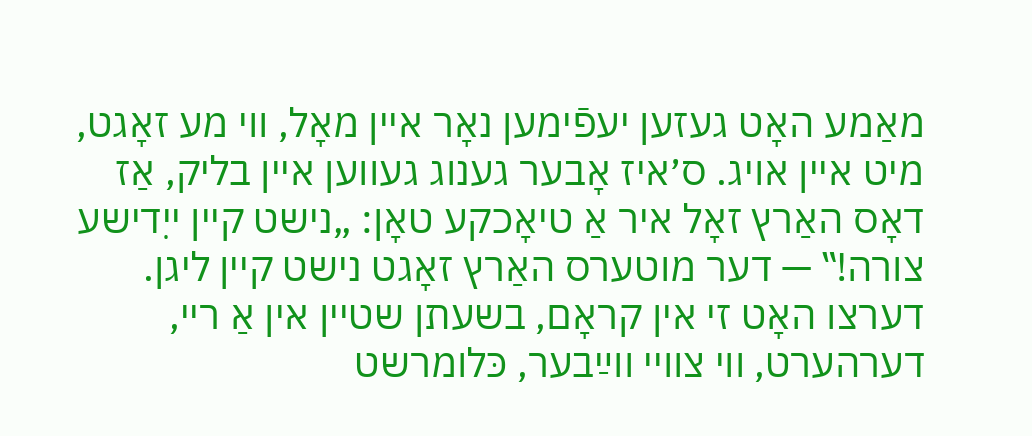מאַמע האָט געזען יעפֿימען נאָר איין מאָל, ווי מע זאָגט, מיט איין אויג. ס׳איז אָבער גענוג געווען איין בליק, אַז דאָס האַרץ זאָל איר אַ טיאָכקע טאָן: „נישט קיין ייִדישע צורה!‟ — דער מוטערס האַרץ זאָגט נישט קיין ליגן. דערצו האָט זי אין קראָם, בשעתן שטיין אין אַ ריי, דערהערט, ווי צוויי ווײַבער, כּלומרשט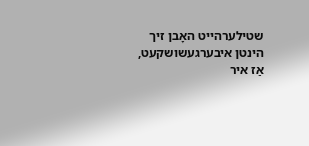שטילערהייט האָבן זיך הינטן איבערגעשושקעט, אַז איר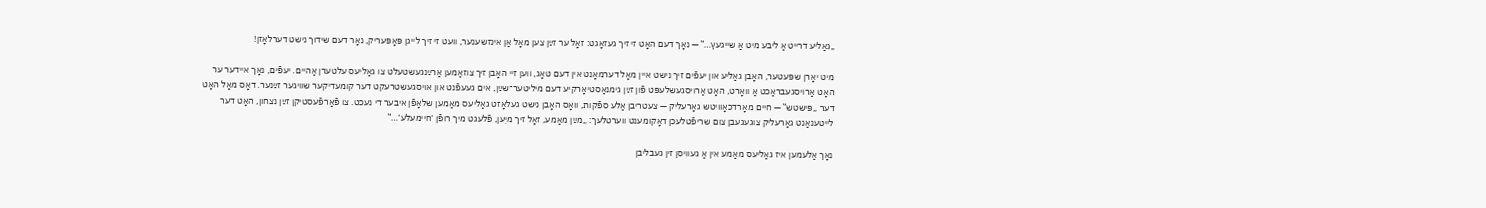„גאַליע דרייט אַ ליבע מיט אַ שייגעץ…‟ — נאָך דעם האָט זי זיך געזאָגט: זאָל ער זײַן צען מאָל אַן אינזשענער, וועט זי זיך לייגן פּאָפּעריק, נאָר דעם שידוך נישט דערלאָזן!

מיט יאָרן שפּעטער, האָבן גאַליע און יעפֿים זיך נישט איין מאָל דערמאָנט אין דעם טאָג, ווען זיי האָבן זיך צוזאַמען אַרײַנגעשטעלט צו גאַליעס עלטערן אַהיים. יעפֿים, נאָך איידער ער האָט אַרויסגעבראַכט אַ וואָרט, האָט אַרויסגעשלעפּט פֿון זײַן גימנאַסטיאָרקיע דעם מיליטער־שײַן, אים געעפֿנט און אויסגעשטרעקט דער קומעדיקער שוויגער זײַנער. דאָס מאָל האָט דער „פּישטש‟ — חיים מאָרדכאָוויטש גאָרעליק — צעטריבן אַלע ספֿקות, וואָס האָבן נישט געלאָזט גאַליעס מאַמען שלאָפֿן איבער די נעכט. צו פֿאַרפֿעסטיקן זײַן נצחון, האָט דער לייטענאַנט גאָרעליק צוגעגעבן צום שריפֿטלעכן דאָקומענט ווערטלעך: „מײַן מאַמע, זאָל זיך מיִען, פֿלעגט מיך רופֿן ׳חיימעלע׳…‟

נאָך אַלעמען איז גאַליעס מאַמע אין אַ געוויסן זין געבליבן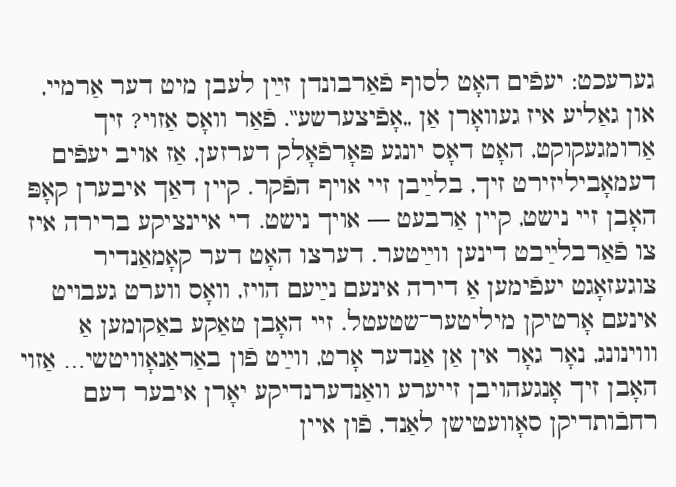גערעכט: יעפֿים האָט לסוף פֿאַרבונדן זײַן לעבן מיט דער אַרמיי, און גאַליע איז געוואָרן אַן „אָפֿיצערשע‟. פֿאַר וואָס אַזוי? זיך אַרומגעקוקט, האָט דאָס יונגע פּאָרפֿאָלק דערזען, אַז אויב יעפֿים דעמאָביליזירט זיך, בלײַבן זיי אויף הפֿקר. קיין דאַך איבערן קאָפּ האָבן זיי נישט, קיין אַרבעט — אויך נישט. די איינציקע ברירה איז צו פֿאַרבלײַבט דינען ווײַטער. דערצו האָט דער קאָמאַנדיר צוגעזאָגט יעפֿימען אַ דירה אינעם נײַעם הויז, וואָס ווערט געבויט אינעם אָרטיקן מיליטער־שטעטל. זיי האָבן טאַקע באַקומען אַ וווינונג, נאָר גאָר אין אַן אַנדער אָרט, ווײַט פֿון באַראַנאָוויטשי… אַזוי האָבן זיך אָנגעהויבן זייערע וואַנדערנדיקע יאָרן איבער דעם רחבֿותדיקן סאָוועטישן לאַנד, פֿון איין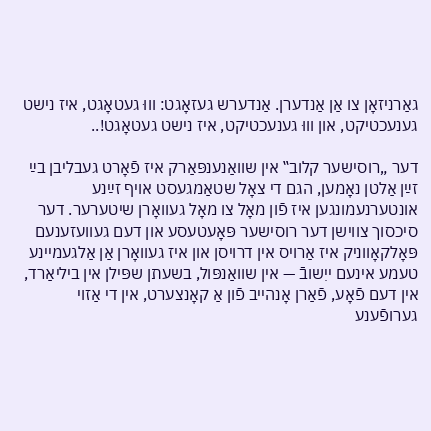גאַרניזאָן צו אַן אַנדערן. אַנדערש געזאָגט: וווּ געטאָגט, איז נישט גענעכטיקט, און וווּ גענעכטיקט, איז נישט געטאָגט!..

דער „רוסישער קלוב‟ אין שוואַנענפּאַרק איז פֿאָרט געבליבן בײַ זײַן אַלטן נאָמען, הגם די צאָל שטאַמגעסט אויף זײַנע אונטערנעמונגען איז פֿון מאָל צו מאָל געוואָרן שיטערער. דער סיכסוך צווישן דער רוסישער פּאָעטעסע און דעם געוועזענעם פּאָלקאָווניק איז אַרויס אין דרויסן און איז געוואָרן אַן אַלגעמיינע טעמע אינעם ייִשובֿ — אין שוואַנפּול, בשעתן שפּילן אין ביליאַרד, אין דעם פֿאָע, פֿאַרן אָנהייב פֿון אַ קאָנצערט, אין די אַזוי גערופֿענע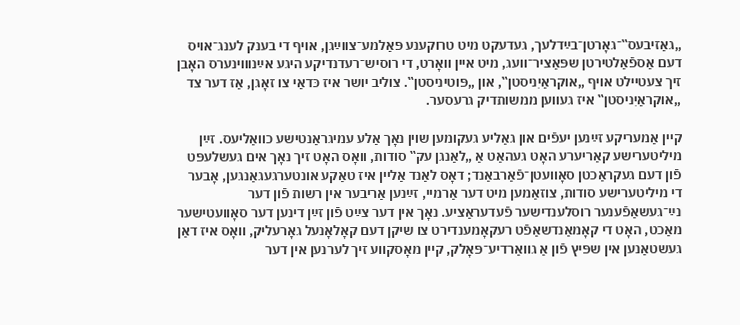„גאַזיבעס‟־גאָרטן־בײַדלעך, געדעקט מיט טרוקענע פּאַלמע־צווײַגן, אויף די בענק לענג־אויס דעם אַספֿאַלטירטן שפּאַציר־וועג, מיט איין וואָרט, די רוסיש־רעדנדיקע היגע אײַנוווינערס האָבן זיך צעטיילט אויף „אוקראַיִניסטן‟, און „פּוטיניסטן‟. צוליב יושר איז כּדאַי צו זאָגן, אַז דער צד „אוקראַיִניסטן‟ איז געווען ממשותדיק גרעסער.

קיין אַמעריקע זײַנען יעפֿים און גאַליע געקומען שוין נאָך אַלע עמיגראַנטישע כוואַליעס. זײַן מיליטערישע קאַריערע האָט געהאַט אַ „לאַנגן עק‟ סודות, וואָס האָט זיך נאָך אים געשלעפּט פֿון דעם געקראַכטן סאָוועטן־פֿאַרבאַנד; דאָס לאַנד אַליין איז טאַקע אונטערגעגאַנגען, אָבער די מיליטערישע סודות, צוזאַמען מיט דער אַרמיי, זײַנען אַריבער אין רשות פֿון דער נײַ־געשאַפֿענער רוסלענדישער פֿעדעראַציע. נאָך אין דער צײַט פֿון זײַן דינען דער סאָוועטישער מאַכט, האָט די קאָמאַנדשאַפֿט רעקאָמענדירט צו שיקן דעם קאָלאָנעל גאָרעליק, וואָס איז דאַן געשטאַנען אין שפּיץ פֿון אַ גוואַרדיע־פּאָלק, קיין מאָסקווע זיך לערנען אין דער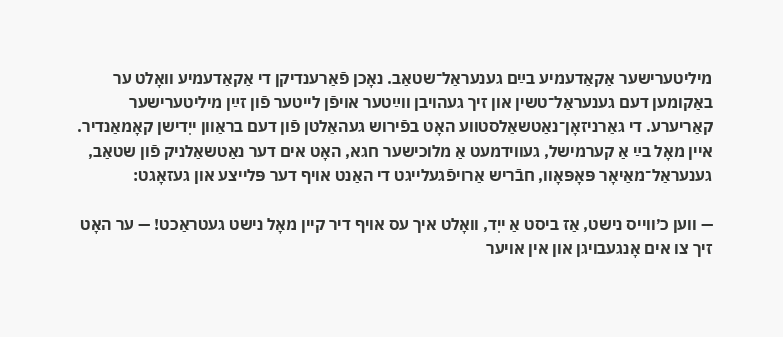מיליטערישער אַקאַדעמיע בײַם גענעראַל־שטאַב. נאָכן פֿאַרענדיקן די אַקאַדעמיע וואָלט ער באַקומען דעם גענעראַל־טשין און זיך געהויבן ווײַטער אויפֿן לייטער פֿון זײַן מיליטערישער קאַריערע. די גאַרניזאָן־נאַטשאַלסטווע האָט בפֿירוש געהאַלטן פֿון דעם בראַוון ייִדישן קאָמאַנדיר. איין מאָל בײַ אַ קערמישל, געווידמעט אַ מלוכישער חגא, האָט אים דער נאַטשאַלניק פֿון שטאַב, גענעראַל־מאַיאָר פּאָפּאָוו, חבֿריש אַרויפֿגעלייגט די האַנט אויף דער פּלייצע און געזאָגט:

— ווען כ׳ווייס נישט, אַז ביסט אַ ייִד, וואָלט איך עס אויף דיר קיין מאָל נישט געטראַכט! — ער האָט זיך צו אים אָנגעבויגן און אין אויער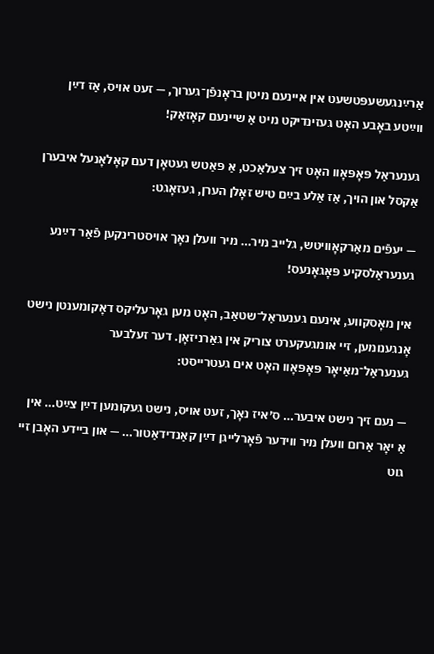אַרײַנגעשעפּטשעט אין איינעם מיטן בראָנפֿן־גערוך, — זעט אויס, אַז דײַן ווײַטע באָבע האָט געזינדיקט מיט אַ שיינעם קאָזאַק!

גענעראַל פּאָפּאָוו האָט זיך צעלאַכט, אַ פּאַטש געטאָן דעם קאָלאָנעל איבערן אַקסל און הויך, אַז אַלע בײַם טיש זאָלן הערן, געזאָגט:

— יעפֿים מאַרקאָוויטש, גלייב מיר… מיר וועלן נאָך אויסטרינקען פֿאַר דײַנע גענעראַלסקיע פּאָגאָנעס!

אין מאָסקווע, אינעם גענעראַל־שטאַב, האָט מען גאָרעליקס דאָקומענטן נישט אָנגענומען, זיי אומגעקערט צוריק אין גאַרניזאָן. דער זעלבער גענעראַל־מאַיאָר פּאָפּאָוו האָט אים געטרייסט:

— נעם זיך נישט איבער… ס׳איז נאָך, זעט אויס, נישט געקומען דײַן צײַט… אין אַ יאָר אַרום וועלן מיר ווידער פֿאָרלייגן דײַן קאַנדידאַטור… — און ביידע האָבן זיי גוט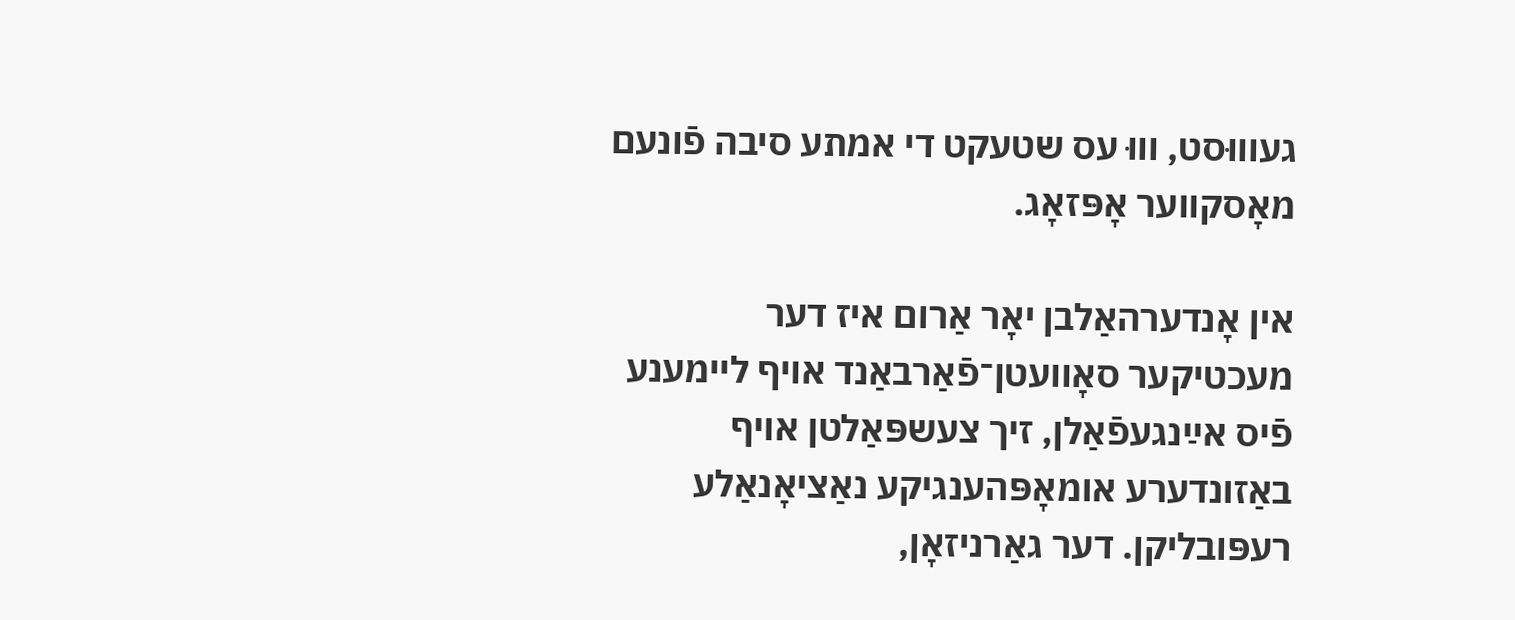געוווּסט, וווּ עס שטעקט די אמתע סיבה פֿונעם מאָסקווער אָפּזאָג.

אין אָנדערהאַלבן יאָר אַרום איז דער מעכטיקער סאָוועטן־פֿאַרבאַנד אויף ליימענע פֿיס אײַנגעפֿאַלן, זיך צעשפּאַלטן אויף באַזונדערע אומאָפּהענגיקע נאַציאָנאַלע רעפּובליקן. דער גאַרניזאָן,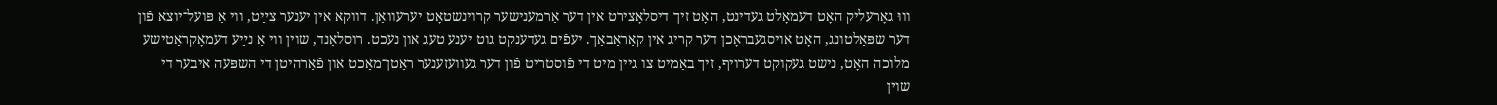וווּ גאָרעליק האָט דעמאָלט געדינט, האָט זיך דיסלאָצירט אין דער אַרמענישער קרוינשטאָט יערעוואַן. דווקא אין יענער צײַט, ווי אַ פּועל־יוצא פֿון דער שפּאַלטונג, האָט אויסגעבראָכן דער קריג אין קאַראַבאַך. יעפֿים געדענקט גוט יענע טעג און נעכט. רוסלאַנד, שוין ווי אַ נײַע דעמאָקראַטישע מלוכה האָט, נישט געקוקט דערויף, זיך באַמיט צו גיין מיט די פֿוסטריט פֿון דער געוועזענער ראַטן־מאַכט און פֿאַרהיטן די השפּעה איבער די שוין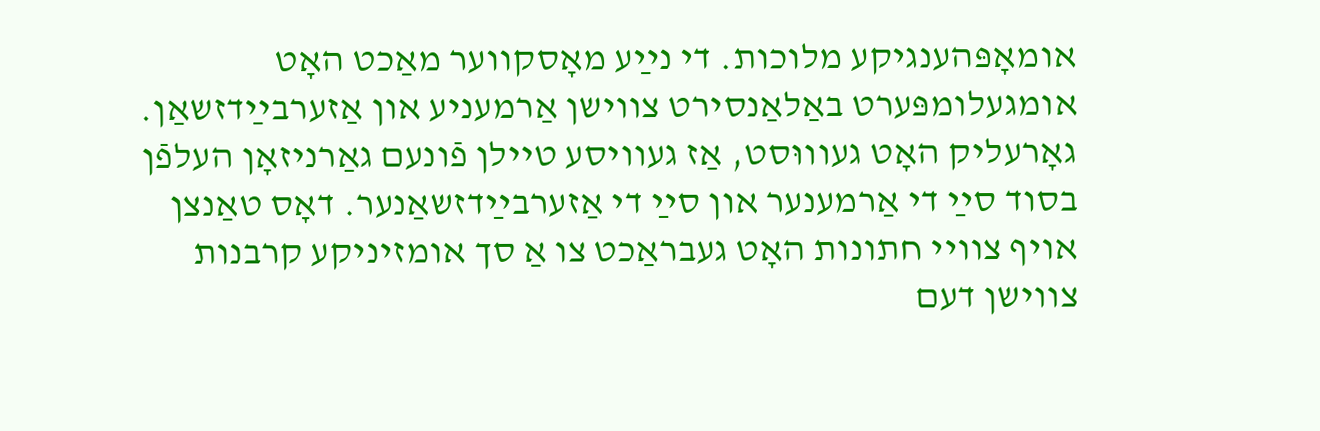אומאָפּהענגיקע מלוכות. די נײַע מאָסקווער מאַכט האָט אומגעלומפּערט באַלאַנסירט צווישן אַרמעניע און אַזערבײַדזשאַן. גאָרעליק האָט געוווּסט, אַז געוויסע טיילן פֿונעם גאַרניזאָן העלפֿן בסוד סײַ די אַרמענער און סײַ די אַזערבײַדזשאַנער. דאָס טאַנצן אויף צוויי חתונות האָט געבראַכט צו אַ סך אומזיניקע קרבנות צווישן דעם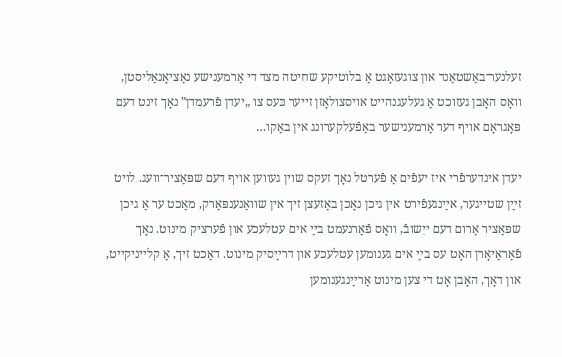זעלנער־באַשטאַנד און צוגעזאָגט אַ בלוטיקע שחיטה מצד די אַרמענישע נאַציאָנאַליסטן, וואָס האָבן געזוכט אַ געלעגנהייט אויסצולאָזן זייער כּעס צו „יעדן פֿרעמדן‟ נאָך זינט דעם פּאָגראָם אויף דער אַרמענישער באַפֿעלקערונג אין באַקו…

יעדן אינדערפֿרי איז יעפֿים אַ פֿערטל נאָך זעקס שוין געווען אויף דעם שפּאַציר־וועג. לויט זײַן שטייגער, אײַנגעפֿירט אין גיכן נאָכן באַזעצן זיך אין שוואַנענפּאַרק, מאַכט ער אַ גיכן שפּאַציר אַרום דעם ייִשובֿ, וואָס פֿאַרנעמט בײַ אים עטלעכע און פֿערציק מינוט. נאָך פֿאַראַיאָרן האָט עס בײַ אים גענומען עטלעכע און דרײַסיק מינוט. דאַכט זיך, אַ קלייניקייט, און דאָך, האָבן אָט די צען מינוט אַרײַנגענומען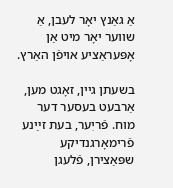אַ גאַנץ יאָר לעבן, אַ שווער יאָר מיט אַן אָפּעראַציע אויפֿן האַרץ.

בשעתן גיין, זאָגט מען, אַרבעט בעסער דער מוח. פֿריִער, בעת זײַנע פֿרימאָרגנדיקע שפּאַצירן, פֿלעגן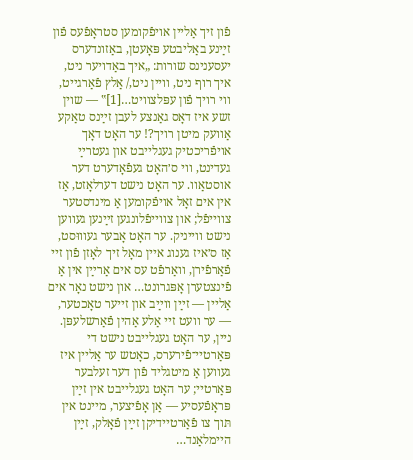פֿון זיך אַליין אויפֿקומען סטראָפֿעס פֿון זײַנע באַליבטע פּאָעטן, באַזונדערס יעסענינס שורות: „איך באַדויער ניט, איך רוף ניט, וויין ניט,/ אַלץ פֿאַרגייט, ווי רויך פֿון עפּלצװיט…[1]‟ — שוין זשע איז דאָס גאַנצע לעבן זײַנס טאַקע אַוועק מיטן רויך?! ער האָט דאָך אויפֿריכטיק געגלייבט און געטרײַ געדינט, ווי ס׳האָט געפֿאָדערט דער אוסטאַוו. ער האָט נישט דערלאָזט, אַז אין אים זאָל אויפֿקומען אַ מינדסטער צווייפֿל; און צווייפֿלונגען זײַנען געווען נישט ווייניק. ער האָט אָבער געוווּסט, אַז ס׳איז גענוג איין מאָל זיך לאָזן פֿון זיי פֿאַרפֿירן, וואַרפֿט עס אים אַרײַן אין אַ פֿינצטערן אָפּגרונט… און נישט נאָר אים אַליין — זײַן ווײַב און זייער טאָכטער, — ער וועט זיי אַלע אַהין פֿאַרשלעפּן. ניין, ער האָט געגלייבט נישט די פּאַרטיי־פֿירערס, כאָטש ער אַליין איז געווען אַ מיטגליד פֿון דער זעלבער פּאַרטיי; ער האָט געגלייבט אין זײַן פּראָפֿעסיע — אַן אָפֿיצער, מיינט אין תּוך צו פֿאַרטיידיקן זײַן פֿאָלק, זײַן היימלאַנד…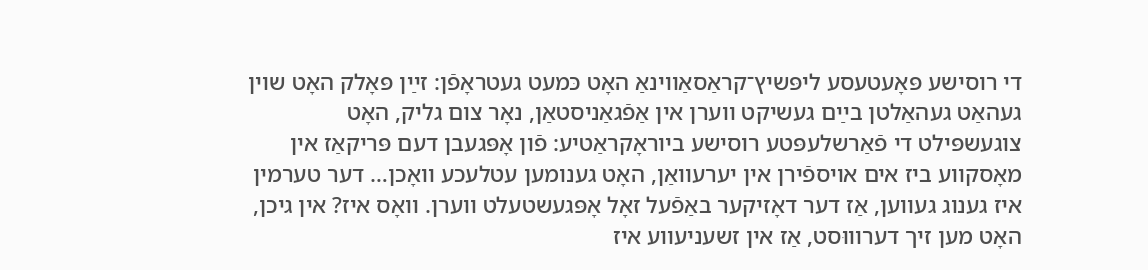די רוסישע פּאָעטעסע ליפּשיץ־קראַסאַווינאַ האָט כּמעט געטראָפֿן: זײַן פּאָלק האָט שוין געהאַט געהאַלטן בײַם געשיקט ווערן אין אַפֿגאַניסטאַן, נאָר צום גליק, האָט צוגעשפּילט די פֿאַרשלעפּטע רוסישע ביוראָקראַטיע: פֿון אָפּגעבן דעם פּריקאַז אין מאָסקווע ביז אים אויספֿירן אין יערעוואַן, האָט גענומען עטלעכע וואָכן… דער טערמין איז גענוג געווען, אַז דער דאָזיקער באַפֿעל זאָל אָפּגעשטעלט ווערן. וואָס איז? אין גיכן, האָט מען זיך דערוווּסט, אַז אין זשעניעווע איז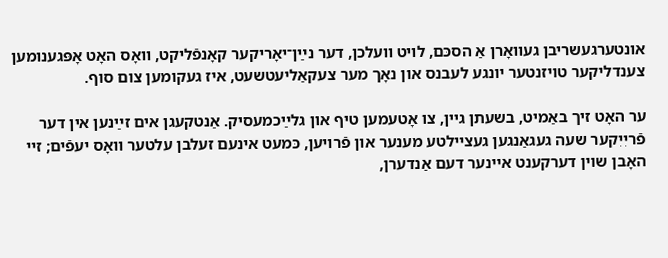אונטערגעשריבן געוואָרן אַ הסכּם, לויט וועלכן, דער נײַן־יאָריקער קאָנפֿליקט, וואָס האָט אָפּגענומען צענדליקער טויזנטער יונגע לעבנס און נאָך מער צעקאַליעטשעט, איז געקומען צום סוף.

ער האָט זיך באַמיט, בשעתן גיין, צו אָטעמען טיף און גלײַכמעסיק. אַנטקעגן אים זײַנען אין דער פֿריִיִקער שעה געגאַנגען געציילטע מענער און פֿרויען, כּמעט אינעם זעלבן עלטער וואָס יעפֿים; זיי האָבן שוין דערקענט איינער דעם אַנדערן,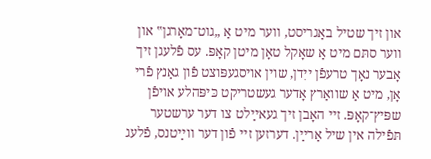און זיך שטיל באַגריסט, ווער מיט אַ „גוט־מאָרגן‟ און ווער סתּם מיט אַ שאָקל טאָן מיטן קאָפּ. עס פֿלעגן זיך אָבער נאָך טרעפֿן ייִדן, שוין אויסגעפּוצט פֿון גאַנץ פֿרי אָן, מיט אַ שוואַרץ אָדער געשטריקט כּיפּהלע אויפֿן שפּיץ־קאָפּ. זיי האָבן זיך געאײַלט צו דער ערשטער תּפֿילה אין שיל אַרײַן. דערזען זיי פֿון דער ווײַטנס, פֿלעג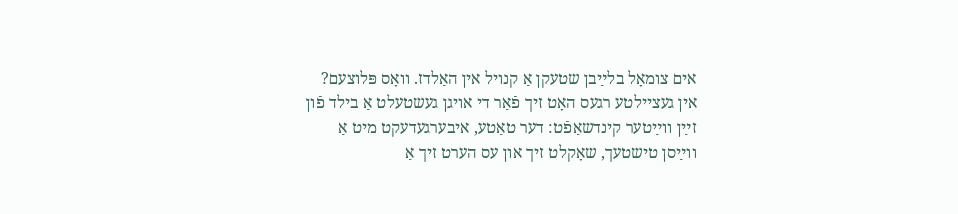אים צומאָל בלײַבן שטעקן אַ קנויל אין האַלדז. וואָס פּלוצעם? אין געציילטע רגעס האָט זיך פֿאַר די אויגן געשטעלט אַ בילד פֿון זײַן ווײַטער קינדשאַפֿט: דער טאַטע, איבערגעדעקט מיט אַ ווײַסן טישטעך, שאָקלט זיך און עס הערט זיך אַ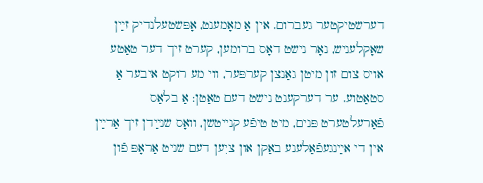דערשטיקטער געברום. אין אַ מאָמענט, אָפּשטעלנדיק זײַן שאָקלעניש, נאָר נישט דאָס ברומען, קערט זיך דער טאַטע אויס צום זון מיטן גאַנצן קערפּער, ווי מע רוקט איבער אַ סטאַטוע. ער דערקענט נישט דעם טאַטן: אַ בלאַס פֿאַרעלטערט פּנים, מיט טיפֿע קנייטשן, וואָס שנײַדן זיך אַרײַן אין די אײַנגעפֿאַלענע באַקן און ציִען דעם שניט אַראָפּ פֿון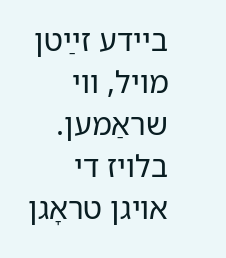ביידע זײַטן מויל, ווי שראַמען. בלויז די אויגן טראָגן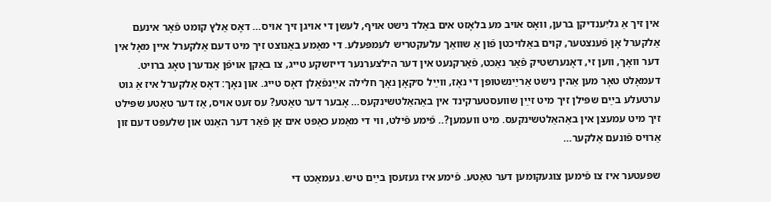אין זיך אַ גליִענדיקן ברען, וואָס אויב מע בלאָזט אים באַלד נישט אויף, לעשן די אויגן זיך אויס… דאָס אַלץ קומט פֿאָר אינעם אַלקערל אָן פֿענצטער, קוים באַלויכטן פֿון אַ שוואַך עלעקטריש לעמפּעלע. די מאַמע באַנוצט זיך מיט דעם אַלקערל איין מאָל אין דער וואָך, ווען זי, דאָנערשטיק פֿאַר נאַכט, פֿאַרקנעט אין דער הילצערנער דייזשקע טייג, צו באַקן אויפֿן אַנדערן טאָג ברויט. דעמאָלט טאָר מען אַהין נישט אַרײַנשטופּן די נאָז, ווײַל ס׳קאָן נאָך חלילה אײַנפֿאַלן דאָס טייג. און נאָך: דאָס אַלקערל איז אַ גוט ערטעלע בײַם שפּילן זיך מיט זײַן שוועסטערקינד אין באַהאַלטשינקעס… אָבער דער טאַטע? עס זעט אויס, אַז דער טאַטע שפּילט זיך מיט עמעצן אין באַהאַלטשינקעס. מיט וועמען?.. פֿימע פֿילט, ווי די מאַמע כאַפּט אים אָן פֿאַר דער האַנט און שלעפּט דעם זון אַרויס פֿונעם אַלקער…

שפּעטער איז צו פֿימען צוגעקומען דער טאַטע. פֿימע איז געזעסן בײַם טיש. געמאַכט די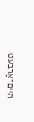היים־אַרבעט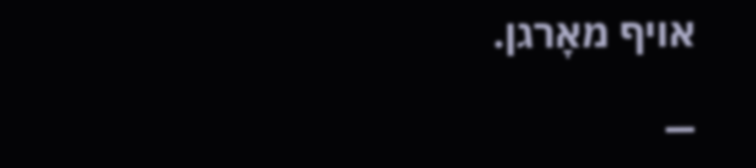אויף מאָרגן.

—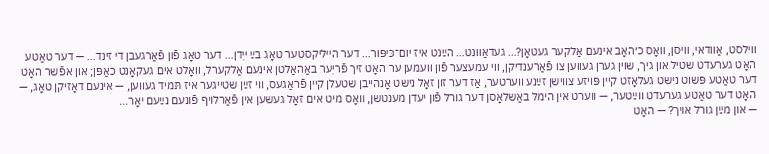ווילסט, אַוודאי, וויסן, וואָס כ׳האָב אינעם אַלקער געטאָן?… געדאַוונט… הײַנט איז יום־כּיפּור… דער הייליקסטער טאָג בײַ ייִדן… דער טאָג פֿון פֿאַרגעבן די זינד… — דער טאַטע האָט גערעדט שטיל און גיך, שוין גערן געווען צו פֿאַרענדיקן, ווי עמעצער פֿון וועמען ער האָט זיך פֿריִער באַהאַלטן אינעם אַלקערל, וואָלט אים געקאָנט כאַפּן; און אפֿשר האָט דער טאַטע פּשוט נישט געלאָזט קיין פּויזע צווישן זײַנע ווערטער, אַז דער זון זאָל נישט אָנהייבן שטעלן קיין פֿראַגעס, ווי זײַן שטייגער איז תּמיד געווען, — אינעם דאָזיקן טאָג, — האָט דער טאַטע גערעדט ווײַטער, — ווערט אין הימל באַשלאָסן דער גורל פֿון יעדן מענטשן, װאָס מיט אים זאָל געשען אין פֿאַרלויף פֿונעם נײַעם יאָר…
— און מײַן גורל אויך? — האָט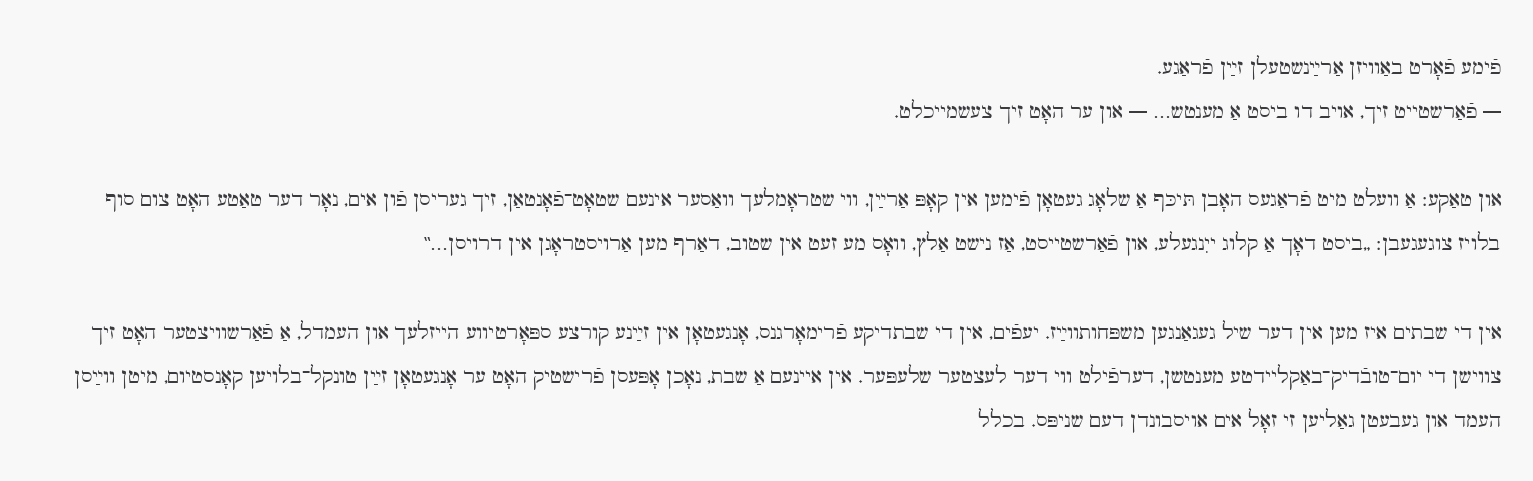פֿימע פֿאָרט באַוויזן אַרײַנשטעלן זײַן פֿראַגע.
— פֿאַרשטייט זיך, אויב דו ביסט אַ מענטש… — און ער האָט זיך צעשמייכלט.

און טאַקע: אַ וועלט מיט פֿראַגעס האָבן תּיכּף אַ שלאָג געטאָן פֿימען אין קאָפּ אַרײַן, ווי שטראָמלעך וואַסער אינעם שטאָט־פֿאָנטאַן, זיך געריסן פֿון אים, נאָר דער טאַטע האָט צום סוף בלויז צוגעגעבן: „ביסט דאָך אַ קלוג ייִנגעלע, און פֿאַרשטייסט, אַז נישט אַלץ, וואָס מע זעט אין שטוב, דאַרף מען אַרויסטראָגן אין דרויסן…‟

אין די שבתים איז מען אין דער שיל געגאַנגען משפּחותווײַז. יעפֿים, אין די שבתדיקע פֿרימאָרגנס, אָנגעטאָן אין זײַנע קורצע ספּאָרטיווע הייזלעך און העמדל, אַ פֿאַרשוויצטער האָט זיך צווישן די יום־טובֿדיק־באַקליידטע מענטשן, דערפֿילט ווי דער לעצטער שלעפּער. אין איינעם אַ שבת, נאָכן אָפּעסן פֿרישטיק האָט ער אָנגעטאָן זײַן טונקל־בלויען קאָנסטיום, מיטן ווײַסן העמד און געבעטן גאַליען זי זאָל אים אויסבונדן דעם שניפּס. בכלל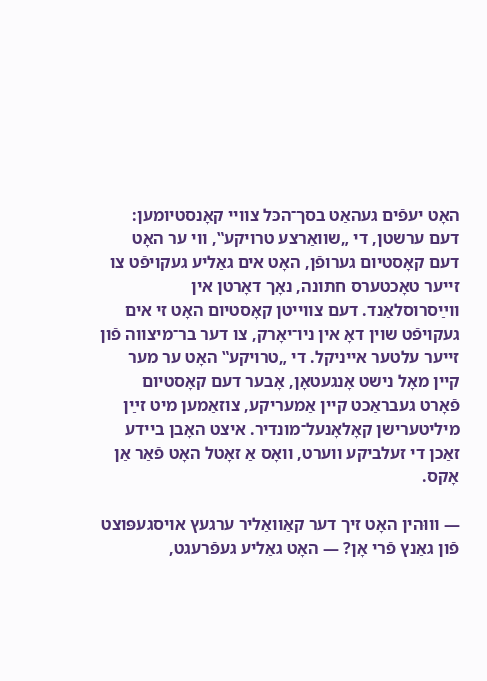האָט יעפֿים געהאַט בסך־הכּל צוויי קאָנסטיומען: דעם ערשטן, די „שוואַרצע טרויקע‟, ווי ער האָט דעם קאָסטיום גערופֿן, האָט אים גאַליע געקויפֿט צו זייער טאָכטערס חתונה, נאָך דאָרטן אין ווײַסרוסלאַנד. דעם צווייטן קאָסטיום האָט זי אים געקויפֿט שוין דאָ אין ניו־יאָרק, צו דער בר־מיצווה פֿון זייער עלטער אייניקל. די „טרויקע‟ האָט ער מער קיין מאָל נישט אָנגעטאָן, אָבער דעם קאָסטיום פֿאָרט געבראַכט קיין אַמעריקע, צוזאַמען מיט זײַן מיליטערישן קאָלאָנעל־מונדיר. איצט האָבן ביידע זאַכן די זעלביקע ווערט, וואָס אַ זאָטל האָט פֿאַר אַן אָקס.

— וווּהין האָט זיך דער קאַוואַליר ערגעץ אויסגעפּוצט פֿון גאַנץ פֿרי אָן? — האָט גאַליע געפֿרעגט,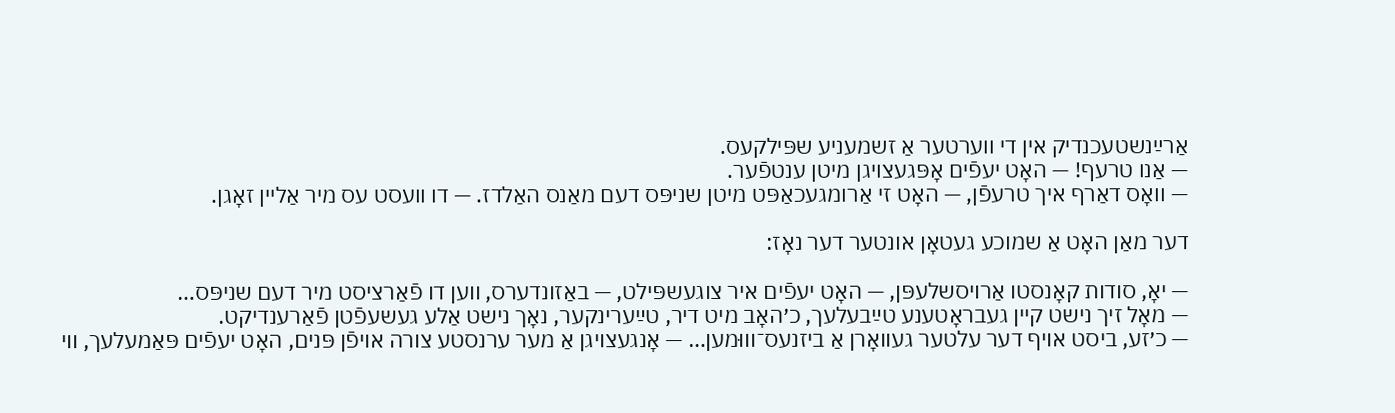אַרײַנשטעכנדיק אין די ווערטער אַ זשמעניע שפּילקעס.
— אַנו טרעף! — האָט יעפֿים אָפּגעצויגן מיטן ענטפֿער.
— וואָס דאַרף איך טרעפֿן, — האָט זי אַרומגעכאַפּט מיטן שניפּס דעם מאַנס האַלדז. — דו וועסט עס מיר אַליין זאָגן.

דער מאַן האָט אַ שמוכע געטאָן אונטער דער נאָז:

— יאָ, סודות קאָנסטו אַרויסשלעפּן, — האָט יעפֿים איר צוגעשפּילט, — באַזונדערס, ווען דו פֿאַרציסט מיר דעם שניפּס…
— מאָל זיך נישט קיין געבראָטענע טײַבעלעך, כ׳האָב מיט דיר, טײַערינקער, נאָך נישט אַלע געשעפֿטן פֿאַרענדיקט.
— כ׳זע, ביסט אויף דער עלטער געוואָרן אַ ביזנעס־וווּמען… — אָנגעצויגן אַ מער ערנסטע צורה אויפֿן פּנים, האָט יעפֿים פּאַמעלעך, ווי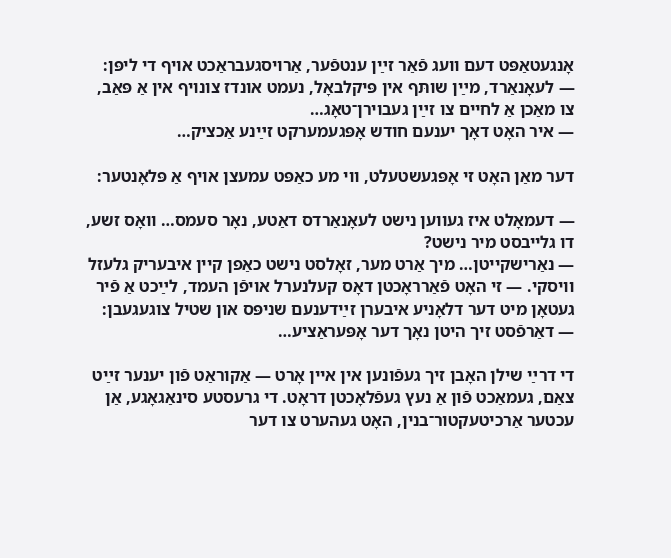אָנגעטאַפּט דעם וועג פֿאַר זײַן ענטפֿער, אַרויסגעבראַכט אויף די ליפּן: — לעאָנאַרד, מײַן שותּף אין פּיקלבאָל, נעמט אונדז צונויף אין אַ פּאַב, צו מאַכן אַ לחיים צו זײַן געבוירן־טאָג…
— איר האָט דאָך יענעם חודש אָפּגעמערקט זײַנע אַכציק…

דער מאַן האָט זי אָפּגעשטעלט, ווי מע כאַפּט עמעצן אויף אַ פּלאָנטער:

— דעמאָלט איז געווען נישט לעאָנאַרדס דאַטע, נאָר סעמס… וואָס זשע, דו גלייבסט מיר נישט?
— נאַרישקייטן… מיך אַרט מער, זאָלסט נישט כאַפּן קיין איבעריק גלעזל וויסקי. — זי האָט פֿאַרראָכטן דאָס קעלנערל אויפֿן העמד, לײַכט אַ פֿיר געטאָן מיט דער דלאָניע איבערן זײַדענעם שניפּס און שטיל צוגעגעבן: — דאַרפֿסט זיך היטן נאָך דער אָפּעראַציע…

די דרײַ שילן האָבן זיך געפֿונען אין איין אָרט — אַקוראַט פֿון יענער זײַט צאַם, געמאַכט פֿון אַ נעץ געפֿלאָכטן דראָט. די גרעסטע סינאַגאָגע, אַן עכטער אַרכיטעקטור־בנין, האָט געהערט צו דער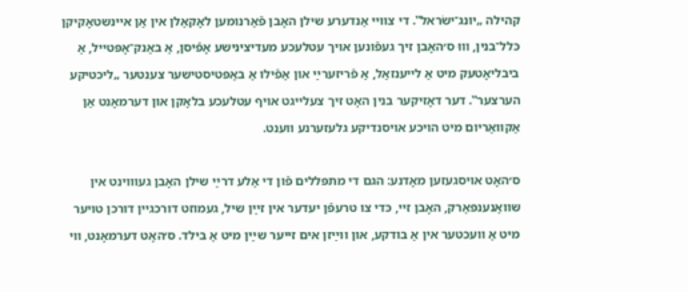קהילה „יונג־ישׂראל‟. די צוויי אַנדערע שילן האָבן פֿאַרנומען לאָקאַלן אין אַן איינשטאָקיקן כּלל־בנין, וווּ ס׳האָבן זיך געפֿונען אויך עטלעכע מעדיצינישע אָפֿיסן, אַ באַנק־אָפּטייל, אַ ביבליאָטעק מיט אַ לייענזאַל, אַ פֿריזערײַ און אַפֿילו אַ באַפּטיסטישער צענטער „ליכטיקע הערצער‟. דער דאָזיקער בנין האָט זיך צעלייגט אויף עטלעכע בלאָקן און דערמאָנט אַן אַקוואַריום מיט הויכע אויסנדיקע גלעזערנע ווענט.

ס׳האָט אויסגעזען מאָדנע: הגם די מתפּללים פֿון די אַלע דרײַ שילן האָבן געוווינט אין שוואַנענפּאַרק, האָבן זיי, כּדי צו טרעפֿן יעדער אין זײַן שיל, געמוזט דורכגיין דורכן טויער מיט אַ וועכטער אין אַ בודקע, און ווײַזן אים זייער שײַן מיט אַ בילד. ס׳האָט דערמאָנט, ווי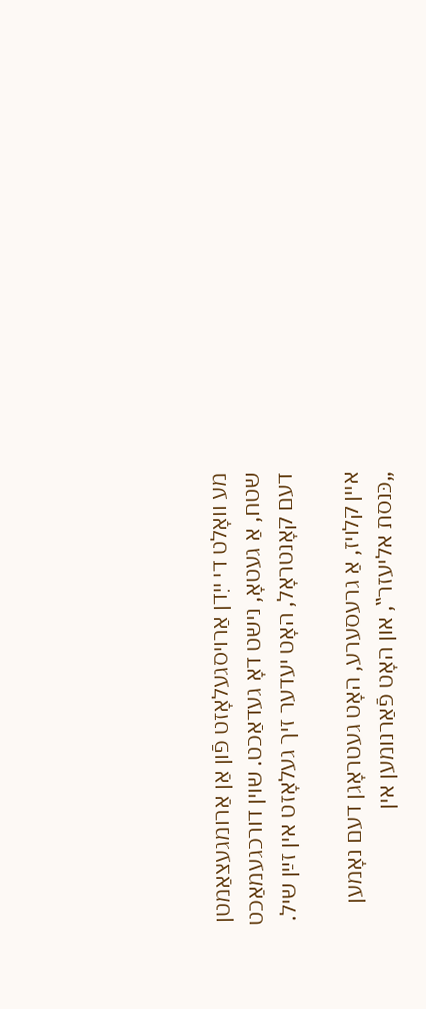מע וואָלט די ייִדן אַרויסגעלאָזט פֿון אַן אַרומגעצאַמטן שטח, אַ געטאָ, נישט דאָ געדאַכט. שוין דורכגעמאַכט דעם קאָנטראָל, האָט יעדער זיך געלאָזט אין זײַן שיל.

איין קלויז, אַ גרעסערע, האָט געטראָגן דעם נאָמען „כּנסת אליעזר‟, און האָט פֿאַרנומען אין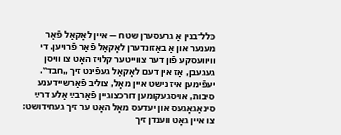כּלל־בנין אַ גרעסערן שטח — איין לאָקאַל פֿאַר מענער און אַ באַזונדערן לאָקאַל פֿאַר פֿרויען. די וויוועסקע פֿון דער צווייטער קלויז האָט צו וויסן געגעבן, אַז אין דעם לאָקאַל געפֿינט זיך „חבד‟. יעפֿימען איז נישט איין מאָל, צוליב פֿאַרשיידענע סיבות, אויסגעקומען דורכצוגיין פֿאַרבײַ אַלע דרײַ סינאַגאָגעס און יעדעס מאָל האָט ער זיך געחידושט: צו איין גאָט ווענדן זיך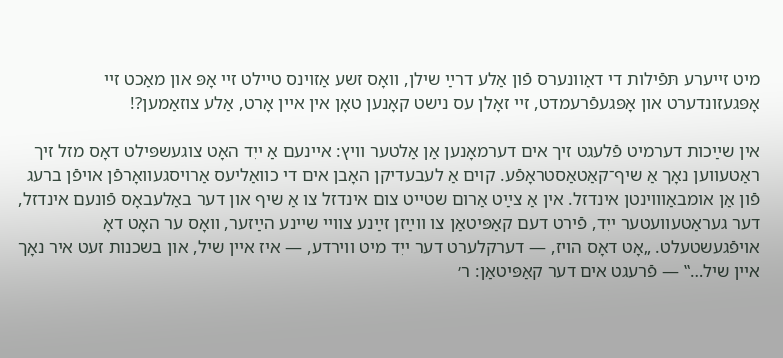מיט זייערע תּפֿילות די דאַוונערס פֿון אַלע דרײַ שילן, וואָס זשע אַזוינס טיילט זיי אָפּ און מאַכט זיי אָפּגעזונדערט און אָפּגעפֿרעמדט, זיי זאָלן עס נישט קאָנען טאָן אין איין אָרט, אַלע צוזאַמען?!

אין שײַכות דערמיט פֿלעגט זיך אים דערמאָנען אַן אַלטער וויץ: איינעם אַ ייִד האָט צוגעשפּילט דאָס מזל זיך ראַטעווען נאָך אַ שיף־קאַטאַסטראָפֿע. קוים אַ לעבעדיקן האָבן אים די כוואַליעס אַרויסגעוואָרפֿן אויפֿן ברעג פֿון אַן אומבאַוווינטן אינדזל. אין אַ צײַט אַרום שטייט צום אינדזל צו אַ שיף און דער באַלעבאָס פֿונעם אינדזל, דער געראַטעוועטער ייִד, פֿירט דעם קאַפּיטאַן צו ווײַזן זײַנע צוויי שיינע הײַזער, וואָס ער האָט דאָ אויפֿגעשטעלט. „אָט דאָס הויז, — דערקלערט דער ייִד מיט ווירדע, — איז איין שיל, און בשכנות זעט איר נאָך איין שיל…‟ — פֿרעגט אים דער קאַפּיטאַן: ר׳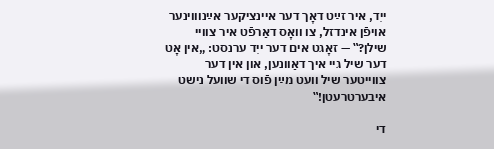ייִד, איר זײַט דאָך דער איינציקער אײַנוווינער אויפֿן אינדזל, צו וואָס דאַרפֿט איר צוויי שילן?‟ — זאָגט אים דער ייִד ערנסט: „אין אָט דער שיל גיי איך דאַוונען, און אין דער צווייטער שיל וועט מײַן פֿוס די שוועל נישט איבערטרעטן!‟

די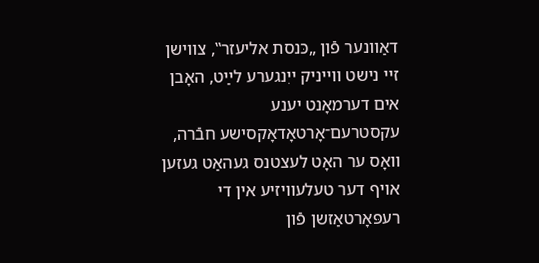דאַוונער פֿון „כּנסת אליעזר‟, צווישן זיי נישט ווייניק ייִנגערע לײַט, האָבן אים דערמאָנט יענע עקסטרעם־אָרטאָדאָקסישע חבֿרה, וואָס ער האָט לעצטנס געהאַט געזען אויף דער טעלעוויזיע אין די רעפּאָרטאַזשן פֿון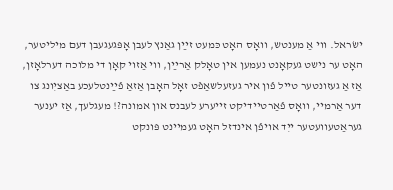ישׂראל. ווי אַ מענטש, וואָס האָט כּמעט זײַן גאַנץ לעבן אָפּגעגעבן דעם מיליטער, האָט ער נישט געקאָנט נעמען אין טאָלק אַרײַן, ווי אַזוי קאָן די מלוכה דערלאָזן, אַז אַ געזונטער טייל פֿון איר געזעלשאַפֿט זאָל האָבן אַזאַ פֿײַנטלעכע באַציִונג צו דער אַרמיי, וואָס פֿאַרטיידיקט זייערע לעבנס און אמונה?! מעגלעך, אַז יענער געראַטעוועטער ייִד אויפֿן אינדזל האָט געמיינט פּונקט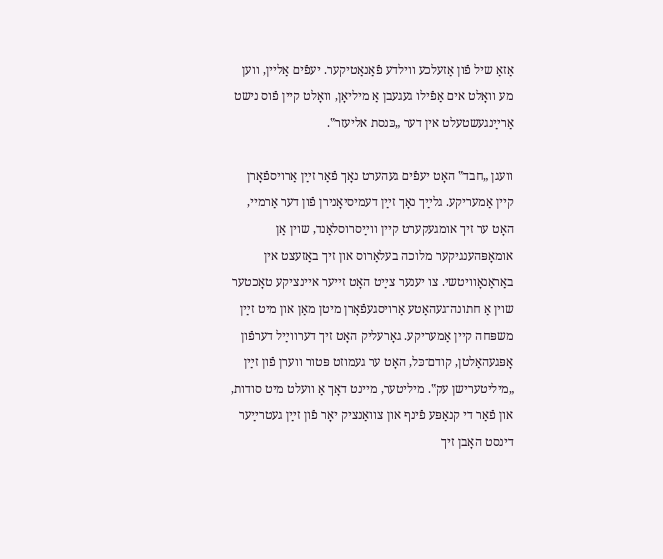אַזאַ שיל פֿון אַזעלכע ווילדע פֿאַנאַטיקער. יעפֿים אַליין, ווען מע וואָלט אים אַפֿילו געגעבן אַ מיליאָן, וואָלט קיין פֿוס נישט אַרײַנגעשטעלט אין דער „כּנסת אליעזר‟.

וועגן „חבד‟ האָט יעפֿים געהערט נאָך פֿאַר זײַן אַרויספֿאָרן קיין אַמעריקע. גלײַך נאָך זײַן דעמיסיאָנירן פֿון דער אַרמיי, האָט ער זיך אומגעקערט קיין ווײַסרוסלאַנד, שוין אַן אומאָפּהענגיקער מלוכה בעלאַרוס און זיך באַזעצט אין באַראַנאָוויטשי. צו יענער צײַט האָט זייער איינציקע טאָכטער שוין אַ חתונה־געהאַטע אַרויסגעפֿאָרן מיטן מאַן און מיט זײַן משפּחה קיין אַמעריקע. גאָרעליק האָט זיך דערווײַל דערפֿון אָפּגעהאַלטן, קודם־כּל, האָט ער געמוזט פּטור ווערן פֿון זײַן „מיליטערישן עק‟. מיליטער, מיינט דאָך אַ וועלט מיט סודות, און פֿאַר די קנאַפּע פֿינף און צוואַנציק יאָר פֿון זײַן געטרײַער דינסט האָבן זיך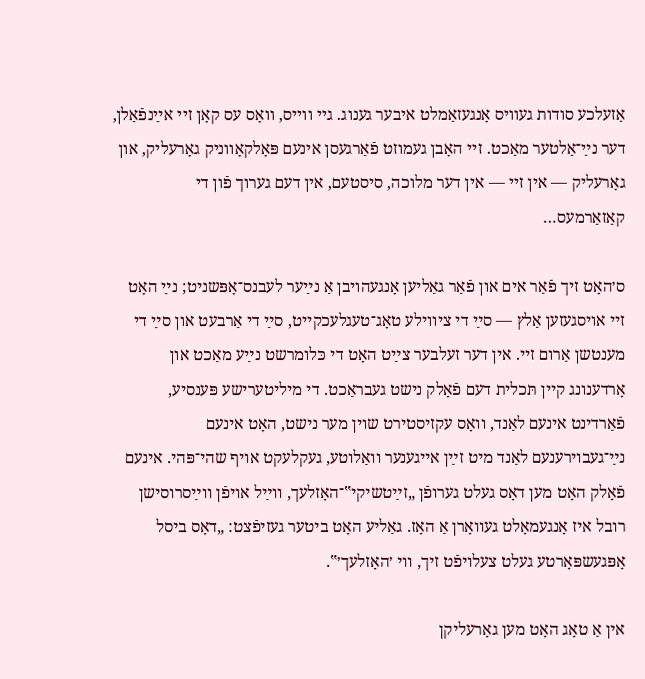אַזעלכע סודות געוויס אָנגעזאַמלט איבער גענוג. גיי ווייס, וואָס עס קאָן זיי אײַנפֿאַלן, דער נײַ־אַלטער מאַכט. זיי האָבן געמוזט פֿאַרגעסן אינעם פּאָלקאָווניק גאָרעליק, און גאָרעליק — אין זיי — אין דער מלוכה, סיסטעם, אין דעם גערוך פֿון די קאַזאַרמעס…

ס׳האָט זיך פֿאַר אים און פֿאַר גאַליען אָנגעהויבן אַ נײַער לעבנס־אָפּשניט; נײַ האָט זיי אויסגעזען אַלץ — סײַ די ציווילע טאָג־טעגלעכקייט, סײַ די אַרבעט און סײַ די מענטשן אַרום זיי. אין דער זעלבער צײַט האָט די כּלומרשט נײַע מאַכט און אָרדענונג קיין תּכלית דעם פֿאָלק נישט געבראַכט. די מיליטערישע פּענסיע, פֿאַרדינט אינעם לאַנד, וואָס עקזיסטירט שוין מער נישט, האָט אינעם נײַ־געבוירענעם לאַנד מיט זײַן אייגענער וואַלוטע, געקלעקט אויף שהי־פּהי. אינעם פֿאָלק האָט מען דאָס געלט גערופֿן „זײַטשיקי‟־האָזלעך, ווײַל אויפֿן ווײַסרוסישן רובל איז אָנגעמאָלט געוואָרן אַ האָז. גאַליע האָט ביטער געזיפֿצט: „דאָס ביסל אָפּגעשפּאָרטע געלט צעלויפֿט זיך, ווי ׳האָזלעך׳‟.

אין אַ טאָג האָט מען גאָרעליקן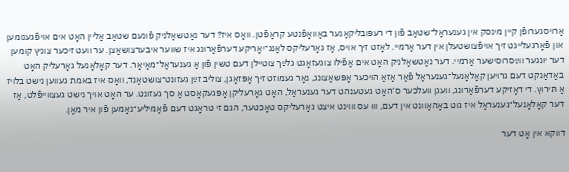אַרויסגערופֿן קיין מינסק אין גענעראַל־שטאַב פֿון די רעפּובליקאַנער באַוואָפֿנטע קראַפֿטן. וואָס איז? דער נאַטשאַלניק פֿונעם שטאַב אַליין האָט אים אויפֿגענומען און פֿאָרגעלייגט זיך אויפֿצושטעלן אין דער אַרמיי. לאָזט זיך אויס, אַז גאָרעליקס לאַנג־יאָריקע דערפֿאַרונג איז שווער איבערצושאַצן. ער וועט זיכער צוניץ קומען דער יונגער ווײַסרוסישער אַרמיי. דער נאַטשאַלניק האָט אים אַפֿילו צוגעזאָגט גלײַך צוטיילן דעם טשין פֿון אַ גענעראַל־מאַיאָר. דער קאָלאָנעל גאָרעליק האָט באַדאַנקט דעם גרויען קאָלאָנעל־גענעראַל פֿאַר אַזאַ הויכער אָפּשאַצונג, נאָר געמוזט זיך אָפּזאָגן, צוליב זײַן געזונט־צושטאַנד, וואָס איז באמת געווען נישט בלויז אַ תּירוץ. די דאָזיקע דערפֿאַרונג, וועגן וועלכער ס׳האָט געטענהט דער גענעראַל, האָט גאָרעליקן אָפּגעקאָסט אַ סך געזונט. ער האָט אויך נישט געצווייפֿלט, אַז דער קאָלאָנעל־גענעראַל איז גוט באַהאַוונט אין דעם, וווּ עס וווינט איצט גאָרעליקס טאָכטער, הגם זי טראָגט דעם פֿאַמיליע־נאָמען פֿון איר מאַן.

דווקא אין אָט דער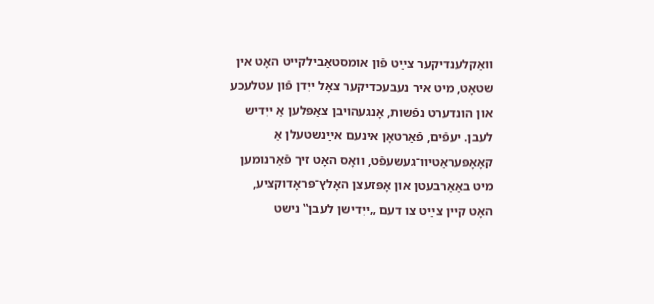וואַקלענדיקער צײַט פֿון אומסטאַבילקייט האָט אין שטאָט, מיט איר נעבעכדיקער צאָל ייִדן פֿון עטלעכע און הונדערט נפֿשות, אָנגעהויבן צאַפּלען אַ ייִדיש לעבן. יעפֿים, פֿאַרטאָן אינעם אײַנשטעלן אַ קאָאָפּעראַטיוו־געשעפֿט, וואָס האָט זיך פֿאַרנומען מיט באַאַרבעטן און אָפּזעצן האָלץ־פּראָדוקציע, האָט קיין צײַט צו דעם „ייִדישן לעבן‟ נישט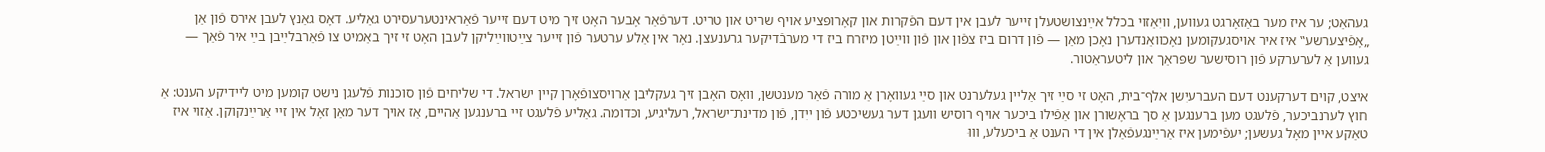געהאַט; ער איז מער באַזאָרגט געווען, וויִאַזוי בכלל אײַנצושטעלן זייער לעבן אין דעם הפֿקרות און קאָרופּציע אויף שריט און טריט. דערפֿאַר אָבער האָט זיך מיט דעם זייער פֿאַראינטערעסירט גאַליע. דאָס גאַנץ לעבן אירס פֿון אַן „אָפֿיצערשע‟ איז איר אויסגעקומען נאָכוואַנדערן נאָכן מאַן — פֿון דרום ביז צפֿון און פֿון ווײַטן מיזרח ביז די מערבֿדיקער גרענעצן. נאָר אין אַלע ערטער פֿון זייער צײַטווײַליקן לעבן האָט זי זיך באַמיט צו פֿאַרבלײַבן בײַ איר פֿאַך — געווען אַ לערערקע פֿון רוסישער שפּראַך און ליטעראַטור.

איצט, קוים דערקענט דעם העברעיִשן אלף־בית, האָט זי סײַ זיך אַליין געלערנט און סײַ געוואָרן אַ מורה פֿאַר מענטשן, וואָס האָבן זיך געקליבן אַרויסצופֿאָרן קיין ישׂראל. די שליחים פֿון סוכנות פֿלעגן נישט קומען מיט ליידיקע הענט: אַ חוץ לערנביכער, פֿלעגט מען ברענגען אַ סך בראָשורן און אַפֿילו ביכער אויף רוסיש וועגן דער געשיכטע פֿון ייִדן, פֿון מדינת־ישׂראל, רעליגיע, וכּדומה. גאַליע פֿלעגט זיי ברענגען אַהיים, אַז אויך דער מאַן זאָל אין זיי אַרײַנקוקן. אַזוי איז טאַקע איין מאָל געשען; יעפֿימען איז אַרײַנגעפֿאַלן אין די הענט אַ ביכעלע, וווּ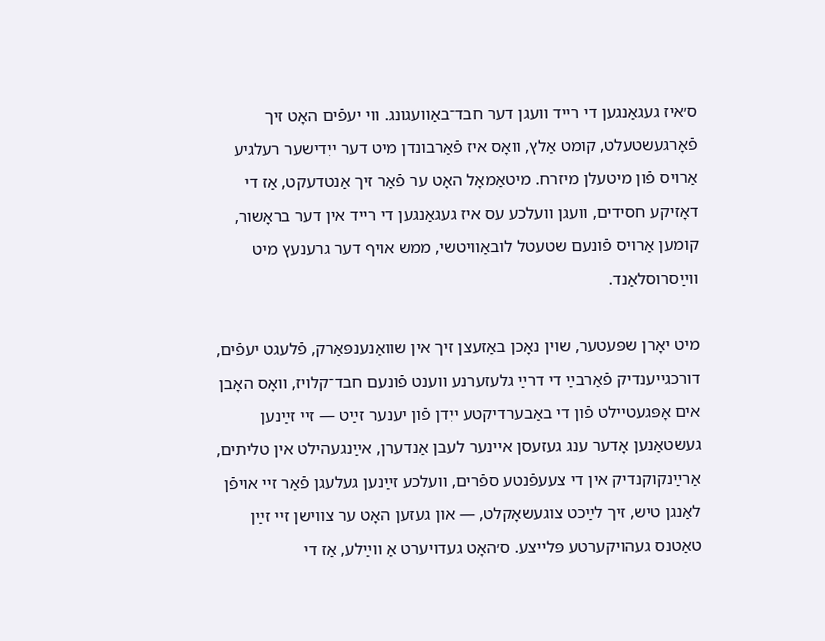ס׳איז געגאַנגען די רייד וועגן דער חבד־באַוועגונג. ווי יעפֿים האָט זיך פֿאָרגעשטעלט, קומט אַלץ, וואָס איז פֿאַרבונדן מיט דער ייִדישער רעלגיע אַרויס פֿון מיטעלן מיזרח. מיטאַמאָל האָט ער פֿאַר זיך אַנטדעקט, אַז די דאָזיקע חסידים, וועגן וועלכע עס איז געגאַנגען די רייד אין דער בראָשור, קומען אַרויס פֿונעם שטעטל לובאַוויטשי, ממש אויף דער גרענעץ מיט ווײַסרוסלאַנד.

מיט יאָרן שפּעטער, שוין נאָכן באַזעצן זיך אין שוואַנענפּאַרק, פֿלעגט יעפֿים, דורכגייענדיק פֿאַרבײַ די דרײַ גלעזערנע ווענט פֿונעם חבד־קלויז, וואָס האָבן אים אָפּגעטיילט פֿון די באַבערדיקטע ייִדן פֿון יענער זײַט — זיי זײַנען געשטאַנען אָדער ענג געזעסן איינער לעבן אַנדערן, אײַנגעהילט אין טליתים, אַרײַנקוקנדיק אין די צעעפֿנטע ספֿרים, וועלכע זײַנען געלעגן פֿאַר זיי אויפֿן לאַנגן טיש, זיך לײַכט צוגעשאָקלט, — און געזען האָט ער צווישן זיי זײַן טאַטנס געהויקערטע פּלייצע. ס׳האָט געדויערט אַ ווײַלע, אַז די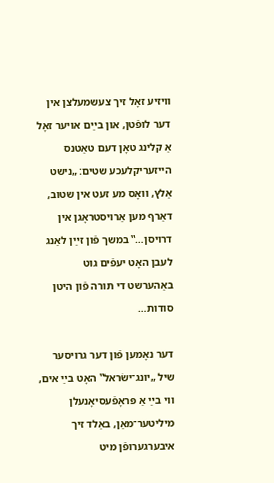וויזיע זאָל זיך צעשמעלצן אין דער לופֿטן, און בײַם אויער זאָל אַ קלינג טאָן דעם טאַטנס הייזעריקלעכע שטים: „נישט אַלץ, וואָס מע זעט אין שטוב, דאַרף מען אַרויסטראָגן אין דרויסן…‟ במשך פֿון זײַן לאַנג לעבן האָט יעפֿים גוט באַהערשט די תּורה פֿון היטן סודות…

דער נאָמען פֿון דער גרויסער שיל „יונג־ישׂראל‟ האָט בײַ אים, ווי בײַ אַ פּראָפֿעסיאָנעלן מיליטער־מאַן, באַלד זיך איבערגערופֿן מיט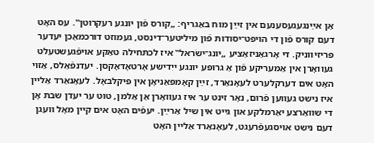אַן אײַנגעגעסענעם אין זײַן מוח באַגריף: „קורס פֿון יונגע רעקרוטן‟. עס האָט דעם קורס פֿון די הויפּט־יסודות פֿון מיליטער־דינסט, געמוזט דורכמאַכן יעדער פּריזיווניק. די אָרגאַניזאַציע „יונג־ישׂראל‟ איז לכתּחילה טאַקע אויפֿגעשטעלט געוואָרן אין אַמעריקע פֿון אַ גרופּע יונגע ייִדישע אָרטאָדאָקסן. יעדנפֿאַלס, אַזוי האָט אים דערקלערט לעאָנאַרד, זײַן קאָמפּאַניאָן אין פּיקלבאָל. לעאָנאַרד אַליין איז נישט געווען פֿרום, נאָר זינט ער איז געוואָרן אַן אַלמן, טוט ער יעדן שבת אָן די שוואַרצע יאַרמלקע און גייט אין שיל אַרײַן. יעפֿים האָט אים קיין מאָל וועגן דעם נישט אויסגעפֿרעגט, לעאָנאַרד אַליין האָט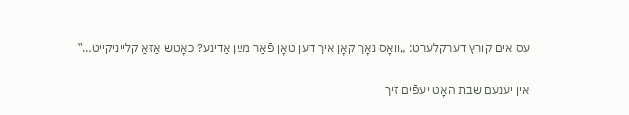עס אים קורץ דערקלערט: „וואָס נאָך קאָן איך דען טאָן פֿאַר מײַן אַדינע? כאָטש אַזאַ קלייניקייט…‟

אין יענעם שבת האָט יעפֿים זיך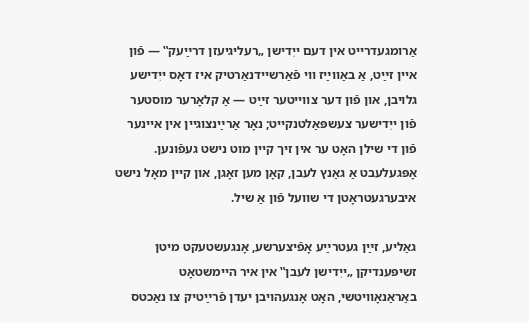אַרומגעדרייט אין דעם ייִדישן „רעליגיעזן דרײַעק‟ — פֿון איין זײַט, אַ באַווײַז ווי פֿאַרשיידנאַרטיק איז דאָס ייִדישע גלויבן, און פֿון דער צווייטער זײַט — אַ קלאָרער מוסטער פֿון ייִדישער צעשפּאַלטנקייט; נאָר אַרײַנצוגיין אין איינער פֿון די שילן האָט ער אין זיך קיין מוט נישט געפֿונען. אָפּגעלעבט אַ גאַנץ לעבן, קאָן מען זאָגן, און קיין מאָל נישט איבערגעטראָטן די שוועל פֿון אַ שיל.

גאַליע, זײַן געטרײַע אָפֿיצערשע, אָנגעשטעקט מיטן זשיפּענדיקן „ייִדישן לעבן‟ אין איר היימשטאָט באַראַנאָוויטשי, האָט אָנגעהויבן יעדן פֿרײַטיק צו נאַכטס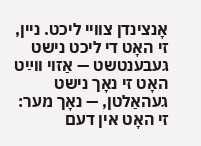אָנצינדן צוויי ליכט. ניין, זי האָט די ליכט נישט געבענטשט — אַזוי ווײַט האָט זי נאָך נישט געהאַלטן, — נאָך מער: זי האָט אין דעם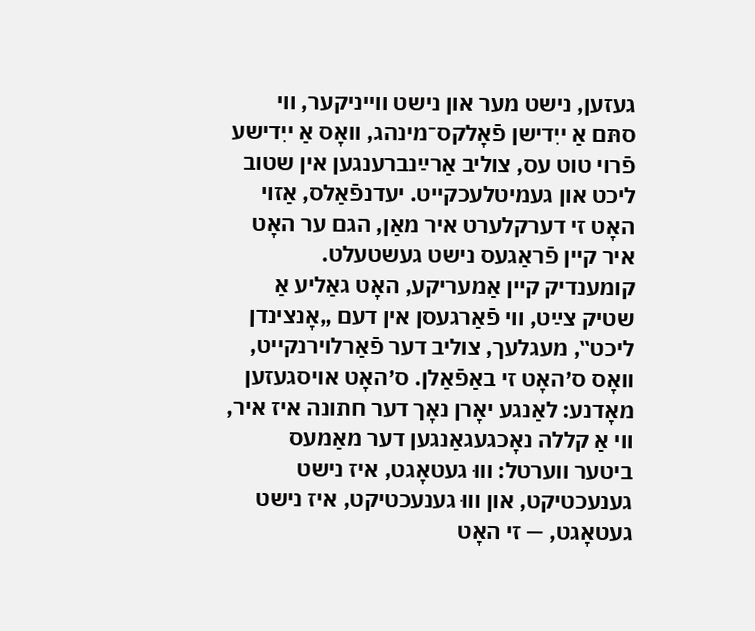געזען, נישט מער און נישט ווייניקער, ווי סתּם אַ ייִדישן פֿאָלקס־מינהג, וואָס אַ ייִדישע פֿרוי טוט עס, צוליב אַרײַנברענגען אין שטוב ליכט און געמיטלעכקייט. יעדנפֿאַלס, אַזוי האָט זי דערקלערט איר מאַן, הגם ער האָט איר קיין פֿראַגעס נישט געשטעלט. קומענדיק קיין אַמעריקע, האָט גאַליע אַ שטיק צײַט, ווי פֿאַרגעסן אין דעם „אָנצינדן ליכט‟, מעגלעך, צוליב דער פֿאַרלוירנקייט, וואָס ס׳האָט זי באַפֿאַלן. ס׳האָט אויסגעזען מאָדנע: לאַנגע יאָרן נאָך דער חתונה איז איר, ווי אַ קללה נאָכגעגאַנגען דער מאַמעס ביטער ווערטל: וווּ געטאָגט, איז נישט גענעכטיקט, און וווּ גענעכטיקט, איז נישט געטאָגט, — זי האָט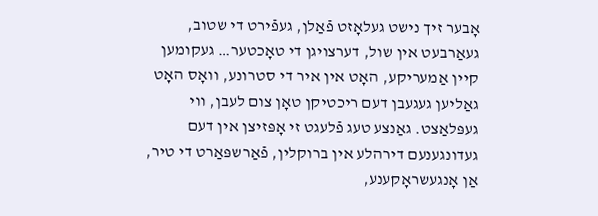אָבער זיך נישט געלאָזט פֿאַלן, געפֿירט די שטוב, געאַרבעט אין שול, דערצויגן די טאָכטער… געקומען קיין אַמעריקע, האָט אין איר די סטרונע, וואָס האָט גאַליען געגעבן דעם ריכטיקן טאָן צום לעבן, ווי געפּלאַצט. גאַנצע טעג פֿלעגט זי אָפּזיצן אין דעם געדונגענעם דירהלע אין ברוקלין, פֿאַרשפּאַרט די טיר, אַן אָנגעשראָקענע,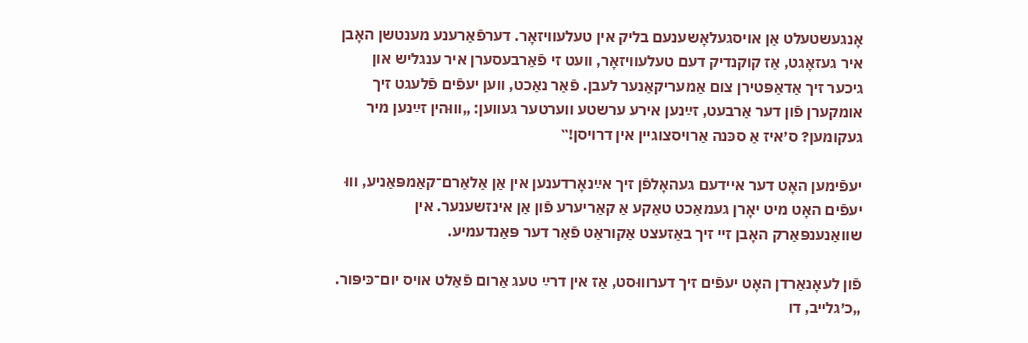אָנגעשטעלט אַן אויסגעלאָשענעם בליק אין טעלעוויזאָר. דערפֿאַרענע מענטשן האָבן איר געזאָגט, אַז קוקנדיק דעם טעלעוויזאָר, וועט זי פֿאַרבעסערן איר ענגליש און גיכער זיך אַדאַפּטירן צום אַמעריקאַנער לעבן. פֿאַר נאַכט, ווען יעפֿים פֿלעגט זיך אומקערן פֿון דער אַרבעט, זײַנען אירע ערשטע ווערטער געווען: „וווּהין זײַנען מיר געקומען? ס׳איז אַ סכּנה אַרויסצוגיין אין דרויסן!‟

יעפֿימען האָט דער איידעם געהאָלפֿן זיך אײַנאָרדענען אין אַן אַלאַרם־קאַמפּאַניע, וווּ יעפֿים האָט מיט יאָרן געמאַכט טאַקע אַ קאַריערע פֿון אַן אינזשענער. אין שוואַנענפּאַרק האָבן זיי זיך באַזעצט אַקוראַט פֿאַר דער פּאַנדעמיע.

פֿון לעאָנאַרדן האָט יעפֿים זיך דערוווּסט, אַז אין דרײַ טעג אַרום פֿאַלט אויס יום־כּיפּור. „כ׳גלייב, דו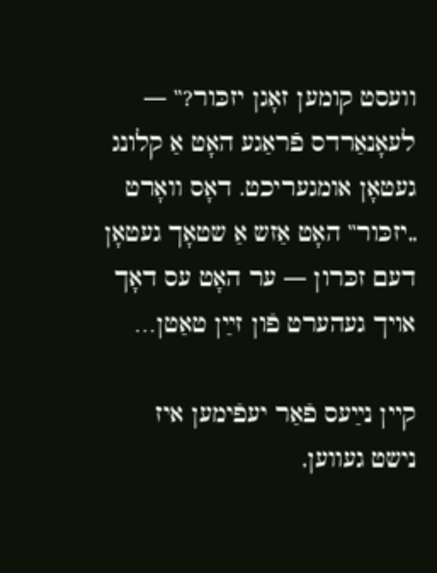וועסט קומען זאָגן יזכּור?‟ — לעאָנאַרדס פֿראַגע האָט אַ קלונג געטאָן אומגעריכט. דאָס וואָרט „יזכּור‟ האָט אַזש אַ שטאָך געטאָן דעם זכּרון — ער האָט עס דאָך אויך געהערט פֿון זײַן טאַטן…

קיין נײַעס פֿאַר יעפֿימען איז נישט געווען,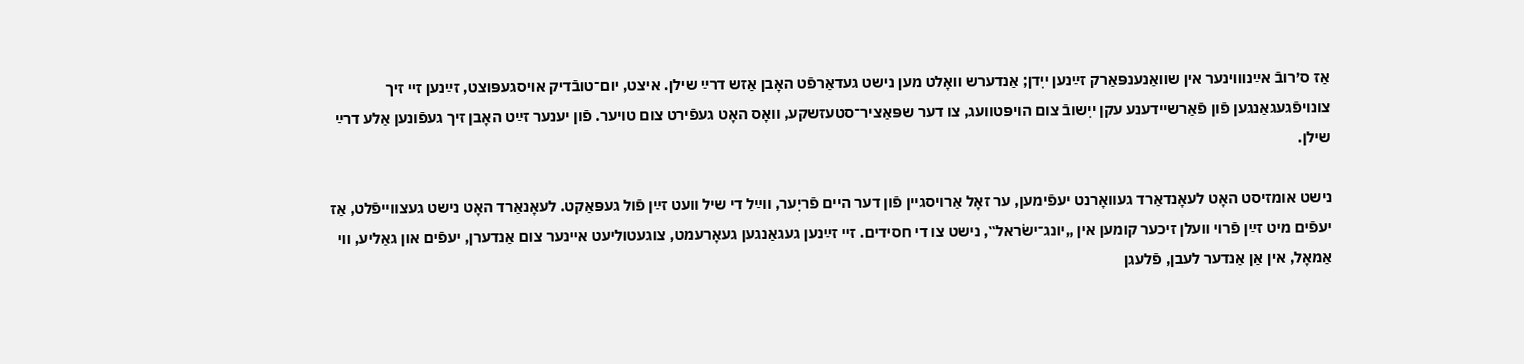אַז ס׳רובֿ אײַנוווינער אין שוואַנענפּאַרק זײַנען ייִדן; אַנדערש וואָלט מען נישט געדאַרפֿט האָבן אַזש דרײַ שילן. איצט, יום־טובֿדיק אויסגעפּוצט, זײַנען זיי זיך צונויפֿגעגאַנגען פֿון פֿאַרשיידענע עקן ייִשובֿ צום הויפּטוועג, צו דער שפּאַציר־סטעזשקע, וואָס האָט געפֿירט צום טויער. פֿון יענער זײַט האָבן זיך געפֿונען אַלע דרײַ שילן.

נישט אומזיסט האָט לעאָנדאַרד געוואָרנט יעפֿימען, ער זאָל אַרויסגיין פֿון דער היים פֿריִער, ווײַל די שיל וועט זײַן פֿול געפּאַקט. לעאָנאַרד האָט נישט געצווייפֿלט, אַז יעפֿים מיט זײַן פֿרוי וועלן זיכער קומען אין „יונג־ישׂראל‟, נישט צו די חסידים. זיי זײַנען געגאַנגען געאָרעמט, צוגעטוליעט איינער צום אַנדערן, יעפֿים און גאַליע, ווי אַמאָל, אין אַן אַנדער לעבן, פֿלעגן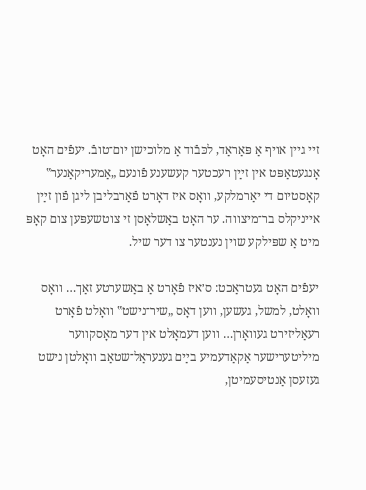זיי גיין אויף אַ פּאַראַד, לכּבֿוד אַ מלוכישן יום־טובֿ. יעפֿים האָט אָנגעטאַפּט אין זײַן רעכטער קעשענע פֿונעם „אַמעריקאַנער‟ קאָסטיום די יאַרמלקע, וואָס איז דאָרט פֿאַרבליבן ליגן פֿון זײַן אייניקלס בר־מיצווה. ער האָט באַשלאָסן זי צוטשעפּען צום קאָפּ מיט אַ שפּילקע שוין נענטער צו דער שיל.

יעפֿים האָט געטראַכט: ס׳איז פֿאָרט אַ באַשערטע זאַך… וואָס וואָלט, למשל, געשען, ווען דאָס „שיר־נישט‟ וואָלט פֿאָרט רעאַליזירט געוואָרן… ווען דעמאָלט אין דער מאָסקווער מיליטערישער אַקאַדעמיע בײַם גענעראַל־שטאַב וואָלטן נישט געזעסן אַנטיסעמיטן,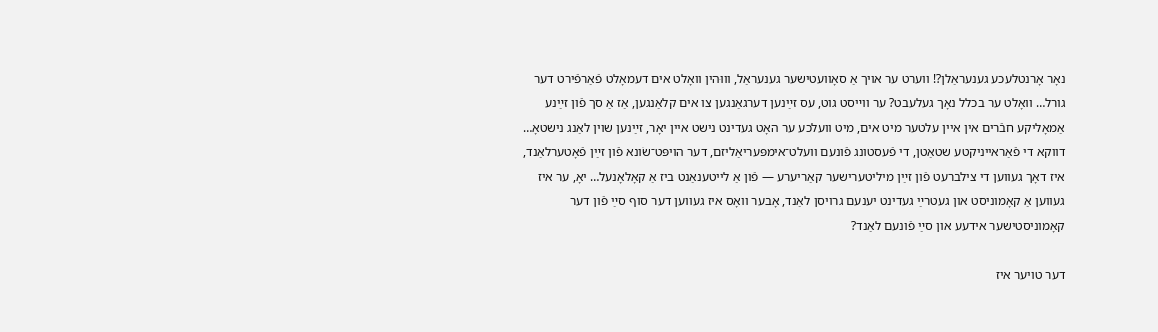נאָר אָרנטלעכע גענעראַלן?! ווערט ער אויך אַ סאָוועטישער גענעראַל, וווּהין וואָלט אים דעמאָלט פֿאַרפֿירט דער גורל… וואָלט ער בכלל נאָך געלעבט? ער ווײסט גוט, עס זײַנען דערגאַנגען צו אים קלאַנגען, אַז אַ סך פֿון זײַנע אַמאָליקע חבֿרים אין איין עלטער מיט אים, מיט וועלכע ער האָט געדינט נישט איין יאָר, זײַנען שוין לאַנג נישטאָ… דווקא די פֿאַראייניקטע שטאַטן, די פֿעסטונג פֿונעם וועלט־אימפּעריאַליזם, דער הויפּט־שׂונא פֿון זײַן פֿאָטערלאַנד, איז דאָך געווען די צילברעט פֿון זײַן מיליטערישער קאַריערע — פֿון אַ לייטענאַנט ביז אַ קאָלאָנעל… יאָ, ער איז געווען אַ קאָמוניסט און געטרײַ געדינט יענעם גרויסן לאַנד, אָבער וואָס איז געווען דער סוף סײַ פֿון דער קאָמוניסטישער אידעע און סײַ פֿונעם לאַנד?

דער טויער איז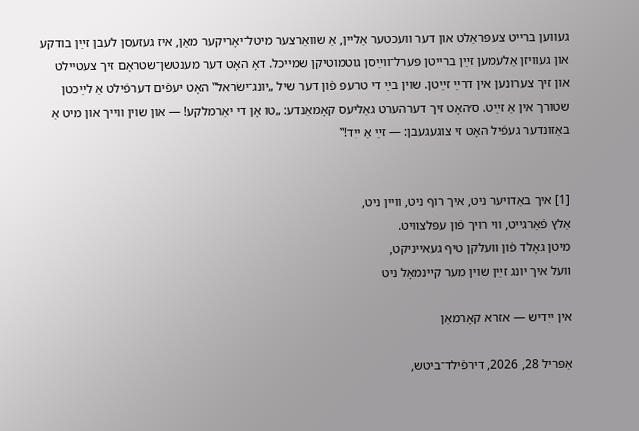געווען ברייט צעפּראַלט און דער וועכטער אַליין, אַ שוואַרצער מיטל־יאָריקער מאַן, איז געזעסן לעבן זײַן בודקע און געוויזן אַלעמען זײַן ברייטן פּערל־ווײַסן גוטמוטיקן שמייכל. דאָ האָט דער מענטשן־שטראָם זיך צעטיילט און זיך צערונען אין דרײַ זײַטן. שוין בײַ די טרעפּ פֿון דער שיל „יונג־ישׂראל‟ האָט יעפֿים דערפֿילט אַ לײַכטן שטורך אין אַ זײַט. ס׳האָט זיך דערהערט גאַליעס קאָמאַנדע: „טו אָן די יאַרמלקע! — און שוין ווייך און מיט אַ באַזונדער געפֿיל האָט זי צוגעגעבן: — זײַ אַ ייִד!‟


[1] איך באַדויער ניט, איך רוף ניט, וויין ניט,
אַלץ פֿאַרגייט, ווי רויך פֿון עפּלצװיט.
מיטן גאָלד פֿון װעלקן טיף געאייניקט,
װעל איך יונג זײַן שוין מער קײנמאָל ניט

אין ייִדיש — אזרא קאָרמאַן

אַפּריל 28, 2026, דירפֿילד־ביטש,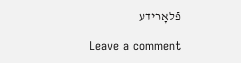פֿלאָרידע

Leave a comment